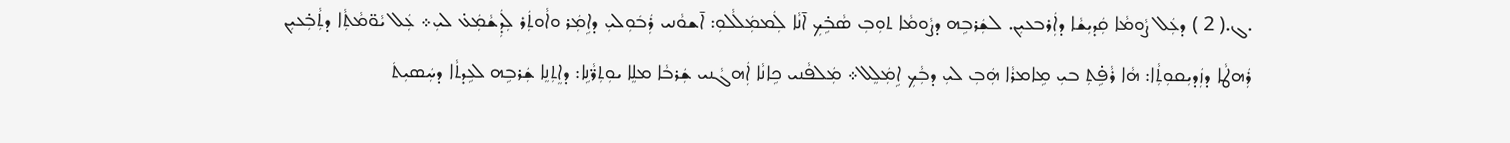.ܓ.( 2 ) ܕܥܲܠ ܨܵܘܡܵܐ ܩܲܕܝܼܫܵܐ ܕܐܲܪܒܥܝܼܢ. ܠܫܲܪܒܹܗ ܕܨܵܘܡܵܐ ܬܘܼܒܼ ܣܵܒܹ̇ܟܼ ܐ̄ܢܵܐ ܠܲܡܡܲܠܵܠܘܼ: ܐ̄ܫܘܵܢܝ ܪܲܒܿܘܼܠܝܼ ܕܐܹܡܲܪ ܘܐܵܘܬܲܪ ܠܲܕܼܫܵܡܲܥ̇ ܠܝܼ܀ ܥܲܠ ܝܵܘ̈ܡܵܬܼܵܐ ܕܬܼܵܒܼ̇ܥܝܼܢ ܪܲܗܛܵܐ ܕܙܲܕܝܼܩܘܼܬܼܵܐ: ܗܵܐ ܪܵܦܹ̇ܬܼ ܒܝܼ ܡܹܐܡܪܵܐ ܗܲܒܼ ܠܝܼ ܕܒܼܵܟܼ ܐܹܡܲܠܸܠ܀ ܡܲܠܦܵܢܝ ܟܹܐܢܵܐ ܐܲܗܓܵܢܝ ܫܲܪܒܵܐ ܡܠܸܐ ܝܘܼܬܼܖ̈ܵܢܹܐ: ܕܐܸܬܼܢܸܐ ܫܲܪܒܹܗ ܠܥܹܕܬܵܐ ܕܚܲܣܝܼܬܿ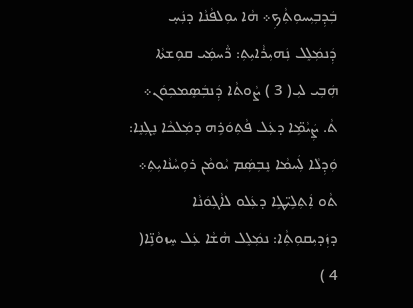ܒܲܕܼܒܼܝܼܚܘܼܬܼܵܟܼ܀ ܗܵܐ ܝܘܼܠܦܵܢܵܐ ܕܢܲܚ̣ ܕܲܢܡܲܠܸܠ ܢܲܗܝܼܪܵܐܝܼܬܼ: ܖ̈ܵܚܡܲܝ ܩܘܼܫܬܵܐ ܗܲܒܼܝ ܠܝܼ( 3 ) ܨܵܘܬܵܐ ܕܲܢܒܲܣܸܡܟܼܘܿܢ܀ ܬܵ. ܨܲܝܵܡܹ̈ܐ ܕܥܲܠ ܦܵܬܼܘܿܪܹܗ ܕܡܲܠܟܵܐ ܢܸܓܼܢܸܐ: ܘܲܕܼܠܵܐ ܠܲܚܡܵܐ ܢܸܒܼܣܲܡ ܝܵܘܡܵܢ ܪܘܼܚܵܢܵܐܝܼܬܼ܀ ܬܵܘ ܐܲܬܼܠܹܝ̈ܛܹܐ ܕܥܲܠܘ ܠܐܵܓܼܘܿܢܵܐ ܕܙܲܕܝܼܩܘܼܬܼܵܐ: ܢܡܲܠܸܠ ܗܵܫܵܐ ܥܲܠ ܚܸܙܘܵܢܹ̈ܐ( 4 )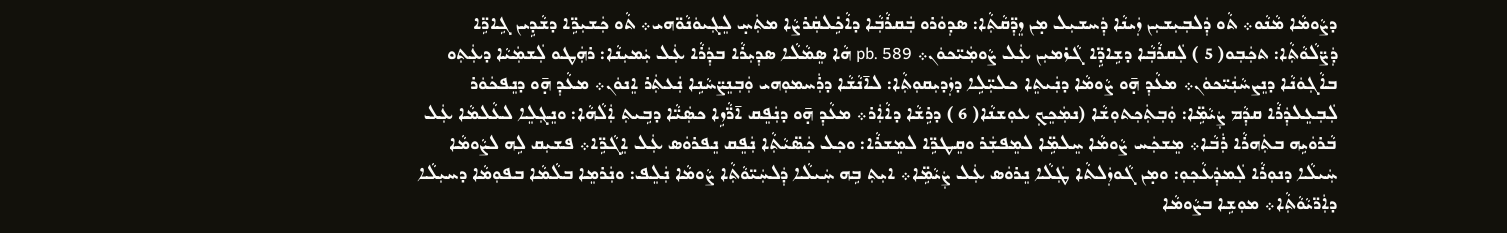ܕܨܵܘܡܵܐ ܡܵܢܵܘ܀ ܬܵܘ ܕܲܠܒܼܝܼܫܝܼܢ ܙܲܝܢܵܐ ܕܲܚܫܝܼܠ ܡ̣ܢ ܙܸܕܼ̈ܩܵܬܼܵܐ: ܣܕܼܘܿܪܘ ܒܲܩܪܵܒܼܵܐ ܕܐܵܟܹ̇ܠܩܲܪܨܵܐ ܡܬܲܚ̣ ܠܸܓܼܝܘܿܢܵܘ̈ܗܝ܀ ܬܵܘ ܟܲܫܝܼܖܹ̈ܐ ܕܫܵܕܹܝܢ ܓܹܐܖܹ̈ܐ ܕܲܨ̈ܠܵܘܵܬܼܵܐ: ܬܟܲܒܼܘ( 5 ) ܠܲܩܪܵܒܼܵܐ ܕܫܹܐܕܹ̈ܐ ܓܵܙ̇ܡܝܼܢ ܥܲܠ ܨܵܘܡܲܝ̈ܟܘܿܢ܀ pb. 589 ܗܵܐ ܣܸܡܵܠܵܐ ܣܕܼܝܼܪܵܐ ܒܕܲܪܵܐ ܥܲܠ ܝܲܡܝܼܢܵܐ: ܪܗܲܛܘ ܠܲܫܡܲܝܵܐ ܕܥܲܬܼܘ ܒܐܵܓܼܘܿܢܵܐ ܕܢܸܨܚܵܢܲܝ̈ܟܘܿܢ܀ ܡܥܵܕܼ ܗ̣̄ܘ ܨܵܘܡܵܐ ܕܢܲܝܬܸܐ ܟܠܝܼ̈ܠܹܐ ܕܙܲܕܝܼܩܘܼܬܼܵܐ: ܠܐ̄ܢܵܫܵܐ ܕܪܲܚܡܘܼܗܝ ܘܲܒܼܢܸܨ̈ܚܵܢܹܐ ܢܲܥܬܲܪ ܐܸܢܘܿܢ܀ ܡܥܵܕܼ ܗ̣̄ܘ ܕܢܸܦܟܿܘܿܪ ܠܲܒܼܥܸܠܕܲܪܵܐ ܩܕܼܵܡ ܨܲܝܵܡܹ̈ܐ: ܘܲܒܼܬܲܟܼܬܘܼܫܵܐ (ܢܡܲܟܸܟܼ ܥܘܼܫܢܵܐ( 6 ) ܕܪܹܫܵܐ ܕܐܵܐܲܪ܀ ܡܥܵܕܼ ܗ̣̄ܘ ܕܢܲܦܸܩ ܐ̄ܖ̈ܵܙܹܐ ܟܣܲܝ̈ܵܐ ܕܒܹܝܬܼ ܐܲܠܵܗܵܐ: ܘܢܸܓܼܠܸܐ ܠܥܵܠܡܵܐ ܥܲܠ ܒܵܪܘܿܝܹܗ ܒܬܲܗܪܵܐ ܪܲܒܵܐ܀ ܡܸܫܟܲܚ ܨܵܘܡܵܐ ܚܸܠܡܹ̈ܐ ܠܡܸܦܫܲܪ ܘܩܸܛܖܹ̈ܐ ܠܡܸܫܪܵܐ: ܘܟܼܠ ܟܲܣ̈ܝܵܬܼܵܐ ܢܲܦܸܩ ܢܸܦܪܘܿܣ ܥܲܠ ܐܸܓܵܖܹ̈ܐ܀ ܦܫܝܼܩ ܠܹܗ ܠܨܵܘܡܵܐ ܚܲܝܠܵܐ ܕܢܘܼܪܵܐ ܠܲܡܕܲܥܵܟܼܘܼ: ܘܡ̣ܢ ܓܵܘܙܲܠܬܵܐ ܛܲܠܵܐ ܢܸܪܘܿܣ ܥܲܠ ܨܲܝܵܡܹ̈ܐ܀ ܐܝܼܬܼ ܒܹܗ ܚܲܝܠܵܐ ܕܲܠܚܲܝ̈ܘܵܬܼܵܐ ܨܵܘܡܵܐ ܢܲܠܸܦ: ܘܢܲܪܡܸܐ ܒܠܵܡܵܐ ܒܦܘܼܡܵܐ ܕܚܝܼܠܵܐ ܕܐܲܖ̈ܝܵܘܵܬܼܵܐ܀ ܡܘܼܫܹܐ ܒܨܵܘܡܵܐ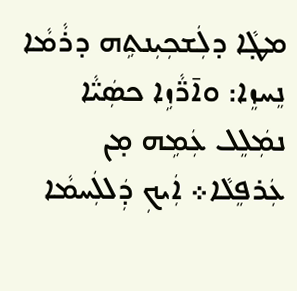ܡܛ̣ܵܐ ܕܠܲܫܟܼܝܼܢܬܹܗ ܕܪܵܡܵܐ ܢܸܚܙܸܐ: ܘܐ̄ܖ̈ܵܙܹܐ ܟܣܲܝ̈ܵܐ ܢܡܲܠܸܠ ܥܲܡܹܗ ܡ̣ܢ ܥܲܪܦܸܠܵܐ܀ ܐܲܝܟܼ ܕܲܠܠܲܚܡܵܐ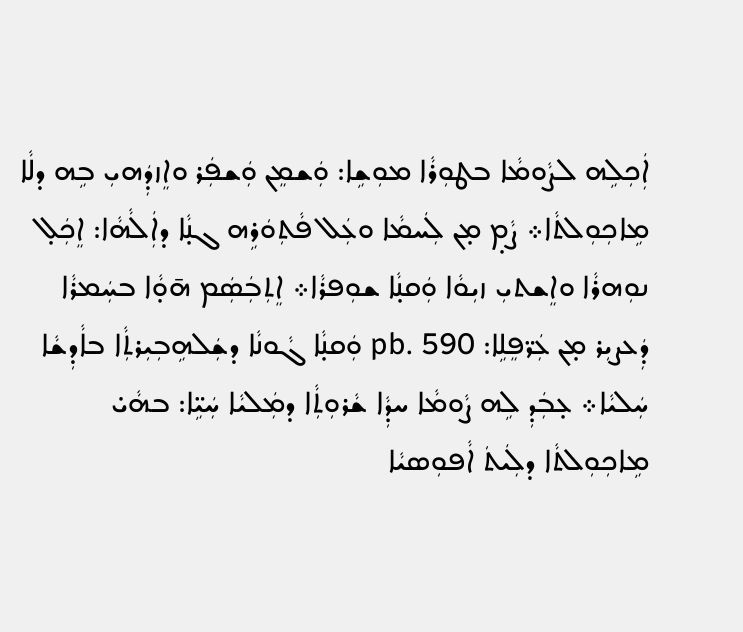ܐܲܟܼܠܹܗ ܠܨܵܘܡܵܐ ܒܛܘܼܪܵܐ ܡܘܼܫܹܐ: ܘܲܫܡܸܢ ܘܲܫܦܲܪ ܘܐܸܙܕܲܗܝܼ ܒܹܗ ܕܠܵܐ ܡܹܐܟܼܘܼܠܬܵܐ܀ ܨܵܡ̣ ܡ̣ܢ ܠܲܚܡܵܐ ܘܥܲܠ ܦܵܬܼܘܿܪܹܗ ܓܢ̣ܵܐ ܕܐܲܠܵܗܵܐ: ܐܸܟܲܠ̣ ܢܘܼܗܪܵܐ ܘܐܸܫܬܝܼ ܙܝܼܘܵܐ ܘܲܩܢ̣ܵܐ ܫܘܼܦܪܵܐ܀ ܐܸܬܼܒܲܣܲܡ ܗ̄ܘ̣ܵܐ ܒܚܲܡܪܵܐ ܕܲܥܨܝܼܪ ܡ̣ܢ ܥܲܖ̈ܦܸܠܹܐ: pb. 590 ܘܲܩܢ̣ܵܐ ܓܵܘܢܵܐ ܕܫܲܠܗܹܒܼܝܼܪܬܼܵܐ ܒܐܵܕܼܫܵܐ ܚܲܠܝܵܐ܀ ܥ̣ܒܲܕܼ ܠܹܗ ܨܵܘܡܵܐ ܚܕܼܵܐ ܫܵܪܘܼܬܼܵܐ ܕܡܲܠܝܵܐ ܚܲܝܹ̈ܐ: ܒܗܵܝ̇ ܡܹܐܟܼܘܼܠܬܵܐ ܕܠܲܝܬܿ ܐܵܦܘܼܣܝܵܐ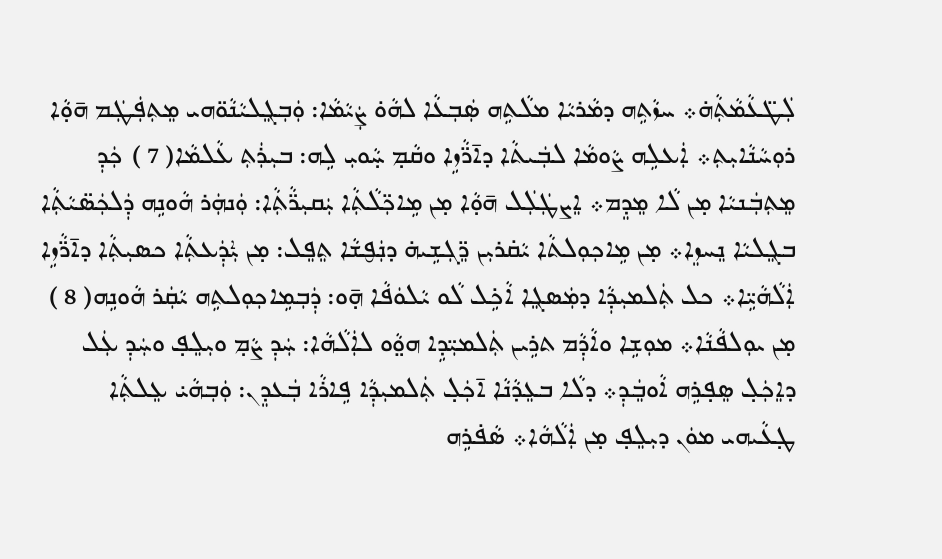ܠܲܛ̈ܥܵܡܵܬܼܵܗ̇܀ ܚܙܵܬܹܗ ܕܡܵܪܝܵܐ ܡܠܵܬܹܗ ܣܲܒܼܥܵܐ ܠܗܵܘ̇ ܨܲܝܵܡܵܐ: ܘܲܒܼܓܸܠܝܵܢܵܘ̈ܗܝ ܡܸܬܼܦܲܛܲܡ ܗ̄ܘ̣ܵܐ ܪܘܼܚܵܢܵܐܝܼܬܼ܀ ܐܲܥܠܹܗ ܨܵܘܡܵܐ ܠܒܲܝܬܵܐ ܕܐ̄ܖ̈ܵܙܹܐ ܘܩܵܡ̣ ܚ̣ܵܘܝܼ ܠܹܗ: ܒܝܼܪܲܬܼ ܥܵܠܡܵܐ( 7 ) ܟܲܕܼ ܡܸܬܼܒܲܢܝܵܐ ܡ̣ܢ ܠܵܐ ܡܸܕܸܡ܀ ܐܸܨܛܲܠܲܠ ܗ̄ܘ̣ܵܐ ܡ̣ܢ ܡܹܐܟܼ̈ܠܵܬܼܵܐ ܝܲܩܝܼܖ̈ܵܬܼܵܐ: ܘܲܢܗܲܪ ܗܵܘܢܹܗ ܕܲܠܟܲܣ̈ܝܵܬܼܵܐ ܒܓܸܠܝܵܐ ܢܸܚܙܸܐ܀ ܡ̣ܢ ܡܹܐܟܼܘܼܠܬܵܐ ܝܵܩ̇ܪܝܼܢ ܖܸ̈ܓܼܫܹܝܗ̇ ܕܢܲܦ̮ܫܵܐ ܬܸܦܸܠ: ܡ̣ܢ ܝܑܼܕܲܥܬܼܵܐ ܟܣܝܼܬܼܵܐ ܕܐ̄ܖ̈ܵܙܹܐ ܐܲܠܵܗܵܝܹ̈ܐ܀ ܟܠ ܬܲܠܡܝܼܕܼܵܐ ܕܡܲܣܓܸܐ ܐܵܟܹ̇ܠ ܠܵܘ ܝܵܠܘܿܦܵܐ ܗ̣̄ܘ: ܕܲܒܼܡܹܐܟܼܘܼܠܬܹܗ ܝܵܩܲܪ ܗܵܘܢܹܗ( 8 ) ܡ̣ܢ ܝܘܼܠܦܵܢܵܐ܀ ܡܘܼܫܹܐ ܘܐܵܕܼܵܡ ܬܪܹܝܢ ܬܲܠܡܝܼ̈ܕܹܐ ܗܘ̤ܵܘ ܠܐܲܠܵܗܵܐ: ܚܲܕܼ ܨܵܡ̣ ܘܝܼܠܸܦ̣ ܘܚܲܕܼ ܥܲܠ ܕܐܸܟܲܠ̣ ܣܸܦ̣ܪܹܗ ܐܵܘܒܸܿܕܼ܀ ܕܠܵܐ ܒܥܸܕܵܢܵܐ ܐ̄ܟܲܠ̣ ܬܲܠܡܝܼܕܼܵܐ ܦܹܐܪܵܐ ܒܲܥܕܸܢ: ܘܲܒܼܗܵܝ̇ ܥܸܠܬܼܵܐ ܛ̣ܥܵܝܗܝ ܡܘܿܢ ܕܝܼܠܸܦ̣ ܡ̣ܢ ܐܲܠܵܗܵܐ܀ ܣܵܦ̇ܪܹܗ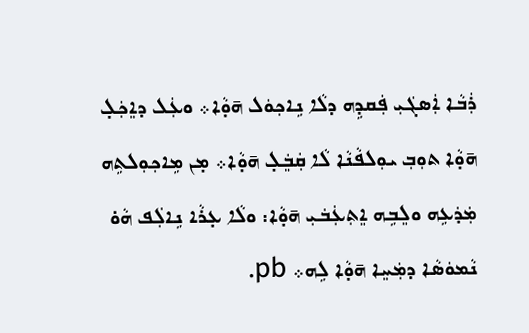ܪܲܒܵܐ ܐܲܣܓܿܝܼ ܦܲܩܕܹܗ ܕܠܵܐ ܢܹܐܟܼܘܿܠ ܗ̄ܘ̣ܵܐ܀ ܘܥܲܠ ܕܐܸܟܲܠ̣ ܗ̄ܘ̣ܵܐ ܬܘܼܒܼ ܝܘܼܠܦܵܢܵܐ ܠܵܐ ܩܲܒܸܿܠ̣ ܗ̄ܘ̣ܵܐ܀ ܡ̣ܢ ܡܹܐܟܼܘܼܠܬܹܗ ܡܲܕܿܥܹܗ ܘܠܸܒܹܗ ܐܸܬܼܥܲܒܿܝܼ ܗ̄ܘ̣ܵܐ: ܘܠܵܐ ܥ̣ܪܵܐ ܢܹܐܠܲܦ ܗܵܘ̇ ܢܵܡܘܿܣܵܐ ܕܡܲܚܸܐ ܗ̄ܘ̣ܵܐ ܠܹܗ܀ pb.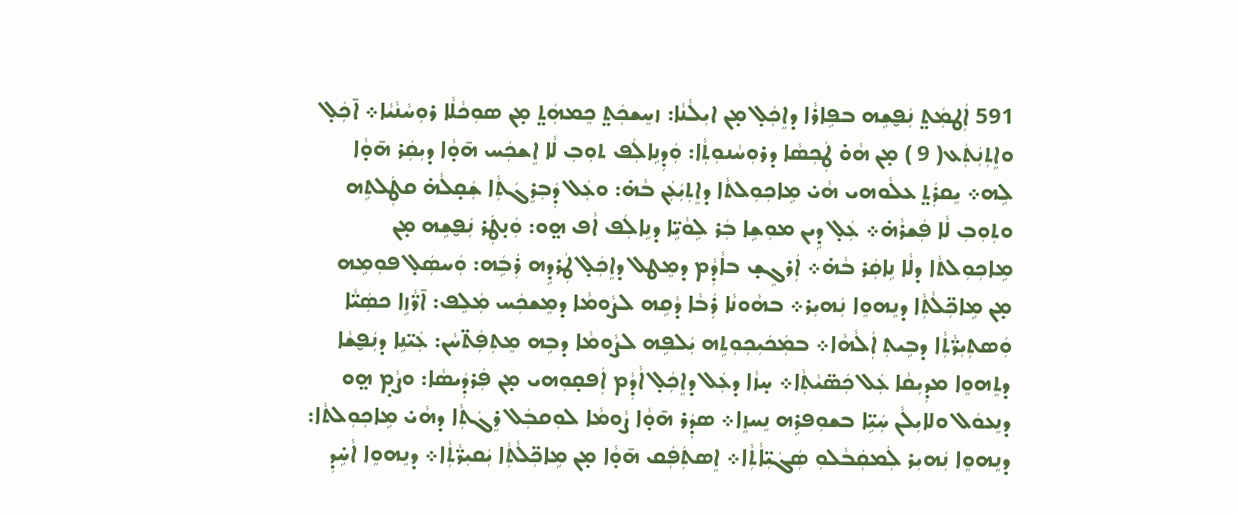591 ܐܲܛܡܲܬ̤ ܢܲܦ̮ܫܹܗ ܒܦܹܐܪܵܐ ܕܐܸܟܲܠ̣ ܡ̣ܢ ܐܝܼܠܵܢܵܐ: ܙܚܸܫܟܲܬ̤ ܟܸܡܗܲܬ̤ ܡ̣ܢ ܣܘܼܟܵܠܵܐ ܪܘܼܚܵܢܵܝܵܐ܀ ܐ̄ܟܲܠ̣ ܘܐܸܬܼܢܲܬܲܥ( 9 ) ܡ̣ܢ ܗܵܘ̇ ܛܲܟܼܣܵܐ ܕܪܘܼܚܵܢܘܼܬܼܵܐ: ܘܲܕܼܢܹܐܠܲܦ ܬܘܼܒܼ ܠܵܐ ܐܸܫܟܲܚ ܗ̄ܘ̣ܵܐ ܕܝܼܩܲܪ ܗ̄ܘ̣ܵܐ ܠܹܗ܀ ܝܸܩܪܲܬ̤ ܥܠܵܘܗܝ ܗܵܝ̇ ܡܹܐܟܼܘܼܠܬܵܐ ܕܐܸܬܼܝܲܥܲܢ ܒܵܗ̇: ܘܥܲܠ ܕܲܒܼܪܸܓܿܬܼܵܐ ܫܲܩ̣ܠܵܗ̇ ܩܛܲܠܬܹܗ ܘܬܼܘܼܒܼ ܠܵܐ ܦܲܫܪܵܗ̇܀ ܥܲܠ̣ ܕܹܝܢ ܡܘܼܫܹܐ ܒܲܪ ܠܹܘܵܝܹ̈ܐ ܕܢܹܐܠܲܦ ܐܵܦ ܗ̤ܘ: ܘܲܢ̣ܛܲܪ ܢܲܦ̮ܫܹܗ ܡ̣ܢ ܡܹܐܟܼܘܼܠܬܵܐ ܕܠܵܐ ܢܹܐܩܲܪ ܒܵܗ̇܀ ܐܲܪܓܸܫ̣ ܒܐܵܕܼܵܡ ܕܡܸܛܠ ܕܐܸܟܲܠ̣ ܛܲܪܕܹܗ ܪܲܒܹܿܗ: ܘܲܚܣܲܠ̣ ܦܘܼܡܹܗ ܡ̣ܢ ܡܹܐܟܼ̈ܠܵܬܼܵܐ ܕܢܸܗܘܸܐ ܢܲܗܝܼܪ܀ ܒܗܵܘܢܵܐ ܪܲܒܵܐ ܕܵܩܹܗ ܠܨܵܘܡܵܐ ܕܡܸܫܟܲܚ ܡܲܠܸܦ: ܐ̄ܖ̈ܵܙܹܐ ܟܣܲܝ̈ܵܐ ܘܲܣܬܼܝܼܖ̈ܵܬܼܵܐ ܕܒܹܝܬܼ ܐܲܠܵܗܵܐ܀ ܒܡܲܟܿܝܼܟܼܘܼܬܹܗ ܝܲܠܦܹܗ ܠܨܵܘܡܵܐ ܕܒܹܗ ܡܸܬܼܦܲܬ̈ܚܵܢ: ܥܲܝ̈ܢܹܐ ܕܢܲܦ̮ܫܵܐ ܕܬܸܗܘܸܐ ܡܕܼܝܼܩܵܐ ܥܲܠ ܟܲܣ̈ܝܵܬܼܵܐ܀ ܚ̣ܙܵܐ ܕܥܲܠ ܕܐܸܟܲܠ̣ ܐܵܕܼܵܡ ܐܲܦܩ̣ܘܼܗܝ ܡ̣ܢ ܦܲܪܕܲܝܣܵܐ: ܘܨܵܡ̣ ܗ̤ܘ ܕܢܸܥܘܿܠ ܘܠܐܝܼܠܵܢ ܚܲܝܹ̈ܐ ܒܫܘܼܦܪܹܗ ܢܸܚܙܸܐ܀ ܣܕܲܪ ܗ̄ܘ̣ܵܐ ܨܵܘܡܵܐ ܠܘܼܩܒܲܠ ܪܸܓܿܬܼܵܐ ܕܗܵܝ̇ ܡܹܐܟܼܘܼܠܬܵܐ: ܕܢܸܗܘܸܐ ܢܲܗܝܼܪ ܠܲܡܩܲܒܵܠܘܼ ܣܲܓܿܝܼ̈ܐܵܬܼܵܐ܀ ܐܸܣܬܲܦܲܩ ܗ̄ܘ̣ܵܐ ܡ̣ܢ ܡܹܐܟܼ̈ܠܵܬܼܵܐ ܝܲܩܝܼܖ̈ܵܬܼܵܐ܀ ܕܢܸܗܘܸܐ ܐܵܚܹ̇ܕܼ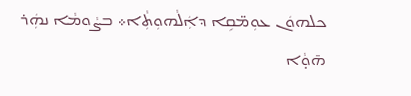ܟܠܗܘܿܢ ܥܘܼܡ̈ܩܹܐ ܕܐܲܠܵܗܘܼܬܼܵܐ܀ ܒܨܵܘܡܵܐ ܢܗܲܪ ܗ̄ܘ̣ܵܐ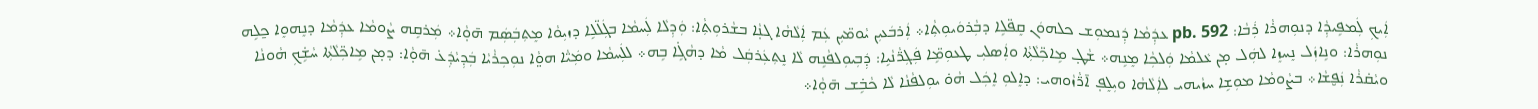ܐܲܝܟܼ ܠܲܡܦܹܝܕܼܵܐ ܕܢܘܼܗܪܵܐ ܪܲܒܵܐ: pb. 592 ܥܕܲܡܵܐ ܕܲܢܡܘܼܫ ܟܠܗܘܿܢ ܩܸܦ̈ܠܹܐ ܕܒܼܵܪܘܿܝܘܼܬܼܵܐ܀ ܐܲܪܒܿܥܝܼܢ ܝܵܘܡ̈ܝܼܢ ܥܲܡ ܐܲܠܵܗܵܐ ܓܢ̣ܵܐ ܒܫܵܪܘܼܬܼܵܐ: ܘܲܕܼܠܵܐ ܠܲܚܡܵܐ ܒܓܲܠ̈ܠܹܐ ܕܙܝܼܘܵܐ ܡܸܬܼܒܲܣܲܡ ܗ̄ܘ̣ܵܐ܀ ܡܲܪܩܹܗ ܨܵܘܡܵܐ ܥܕܲܡܵܐ ܕܢܸܗܘܸܐ ܟ̱ܠܹܗ ܢܘܼܗܪܵܐ: ܘܢܹܐܙܲܠ ܢܸܚܙܸܐ ܠܗܲܠ ܡ̣ܢ ܥܵܠܡܵܐ ܘܲܠܟܼܵܐ ܡܸܢܹܗ܀ ܫܵܛ̣ ܡܹܐܟܼ̈ܠܵܬܼܵܐ ܘܐܲܣܠܝܼ ܛܥܘܼܡܹ̈ܐ ܦܲܓܼܖ̈ܵܢܵܝܹܐ: ܕܲܒܼܝܘܼܠܦܵܢܹܗ ܠܵܐ ܢܸܬܼܥܲܪܩܲܠ ܡܵܐ ܕܗܵܓܹ̇ܐ ܒܹܗ܀ ܠܠܲܚܡܵܐ ܘܡܲܝ̈ܵܐ ܗܘ̤ܵܐ ܢܘܼܟܼܪܵܝܵܐ ܒܲܕܼܝܵܕܲܥ̇ ܗ̄ܘ̣ܵܐ: ܕܡ̣ܢ ܡܹܐܟܼ̈ܠܵܬܼܵܐ ܚܵܫܹ̇ܟܼ ܗܵܘܢܵܐ ܘܝܵܩ̇ܪܵܐ ܢܲܦ̮ܫܵܐ܀ ܒܨܵܘܡܵܐ ܡܘܼܫܹܐ ܚܙܵܝܗܝ ܠܐܲܠܵܗܵܐ ܘܝܼܠܸܦ̣ ܐ̄ܖ̈ܵܙܵܘܗܝ: ܕܐܸܠܘܼ ܐܸܟܲܠ ܗܵܘ̇ ܝܘܼܠܦܵܢܵܐ ܠܵܐ ܟܵܒܹ̇ܫ ܗ̄ܘ̣ܵܐ܀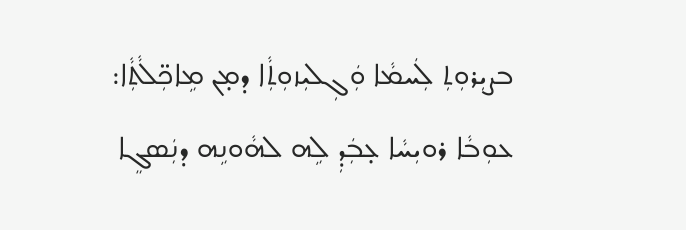ܒܨܝܼܪܘܼܬܼ ܠܲܚܡܵܐ ܘܲܓܼܠܝܼܙܘܼܬܼܵܐ ܕܡ̣ܢ ܡܹܐܟܼ̈ܠܵܬܼܵܐ: ܥܘܼܒܵܐ ܪܘܝܼܚܵܐ ܥ̣ܒܲܕܼ ܠܹܗ ܠܗܵܘܢܹܗ ܕܢܲܣܓܸܐ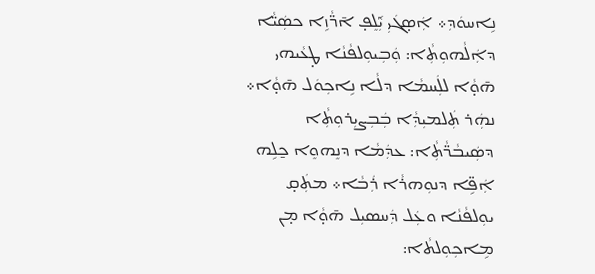ܢܹܐܚܘܿܕܼ܀ ܐܲܣ̣ܓܿܝܼ ܝܑܼܠܸܦ̣ ܐ̄ܖ̈ܵܙܹܐ ܟܣܲܝ̈ܵܐ ܕܐܲܠܵܗܘܼܬܼܵܐ: ܘܲܒܼܝܘܼܠܦܵܢܵܐ ܛ̣ܥܵܝܗܝ ܗ̄ܘ̣ܵܐ ܠܠܲܚܡܵܐ ܕܠܵܐ ܢܹܐܟܼܘܿܠ ܗ̄ܘ̣ܵܐ܀ ܢܗܲܪ ܬܲܠܡܝܼܕܼܵܐ ܒܲܒܼܨܝܼܪܘܼܬܼܵܐ ܕܣܲܝܒܵܖ̈ܵܬܼܵܐ: ܥܕܲܡܵܐ ܕܢܸܗܘܸܐ ܟ̱ܠܹܗ ܐܲܦܹ̈ܐ ܕܢܘܼܗܪܵܐ ܪܲܒܵܐ܀ ܡܬܲܩ̣ ܝܘܼܠܦܵܢܵܐ ܘܥܲܠ ܕܲܚܣܝܼܠ ܗ̄ܘ̣ܵܐ ܡ̣ܢ ܡܹܐܟܼܘܼܠܬܵܐ: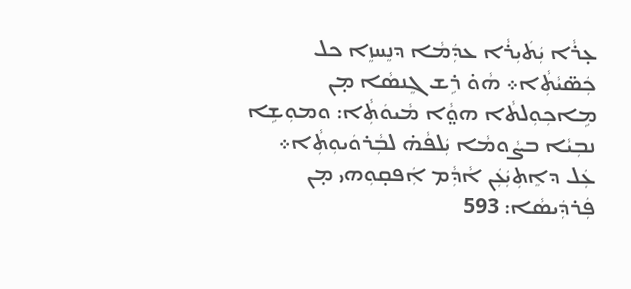ܥ̣ܪܵܐ ܝܲܬܿܝܼܪܵܐ ܥܕܲܡܵܐ ܕܢܸܚܙܸܐ ܟܠ ܟܲܣ̈ܝܵܬܼܵܐ܀ ܗܵܘ̇ ܪܹܫ ܓܸܢܣܵܐ ܡ̣ܢ ܡܹܐܟܼܘܼܠܬܵܐ ܗܘ̤ܵܐ ܡܵܝܘܿܬܼܵܐ: ܘܡܘܼܫܹܐ ܢܒܼܝܵܐ ܒܨܵܘܡܵܐ ܝܲܠܦܵܗ̇ ܠܒܼܵܪܘܿܝܘܼܬܼܵܐ܀ ܥܲܠ ܕܐܸܬܼܝܲܥܲܢ ܐܵܕܼܵܡ ܐܲܦܩ̣ܘܼܗܝ ܡ̣ܢ ܦܲܪܕܲܝܣܵܐ: 593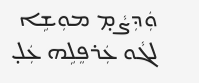ܘܲܕܼܨܵܡ̣ ܡܘܼܫܹܐ ܠܓܵܘ ܥܲܪܦܸܠܹܗ ܥܲܠ̣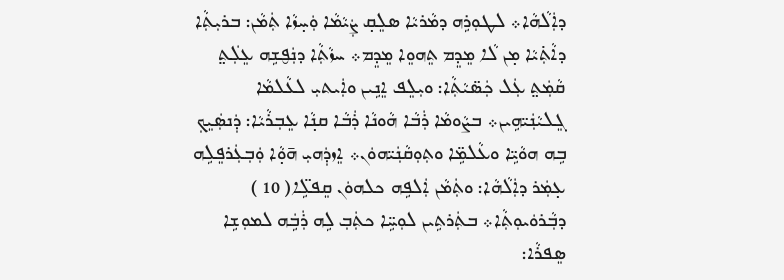ܕܐܲܠܵܗܵܐ܀ ܠܛܘܼܪܹܗ ܕܡܵܪܝܵܐ ܣܠܸܩ̣ ܨܲܝܵܡܵܐ ܘܲܚ̣ܙܵܐ ܬܲܡܵܢ: ܒܪܝܼܬܼܵܐ ܕܐܵܬܼ̇ܝܵܐ ܡ̣ܢ ܠܵܐ ܡܸܕܸܡ ܬܸܗܘܸܐ ܡܸܕܸܡ܀ ܚܙܵܬܼܵܐ ܕܢܲܦ̮ܫܹܗ ܥܸܠܲܬ̤ ܩܵܡܲܬ̤ ܥܲܠ ܟܲܣ̈ܝܵܬܼܵܐ: ܘܝܼܠܸܦ ܐܸܢܹܝܢ ܘܐܲܝܬܝܼ ܠܥܵܠܡܵܐ ܓܸܠܝܵܢܲܝ̈ܗܹܝܢ܀ ܒܨܵܘܡܵܐ ܪܲܒܵܐ ܗܵܘܢܵܐ ܪܲܒܵܐ ܩܢ̣ܵܐ ܥܸܒܼܪܵܝܵܐ: ܕܲܢܣܲܝܸܟܼ ܒܹܗ ܗܘܵܝܹ̈ܐ ܘܥܵܠܡܹ̈ܐ ܘܬܼܘܼܩܵܢܲܝ̈ܗܘܿܢ܀ ܐܸܙܕܲܗܝܼ ܗ̄ܘ̣ܵܐ ܘܲܒܼܥܲܪܦܸܠܹܗ ܥ̣ܡܲܪ ܕܐܲܠܵܗܵܐ: ܘܬܲܡܵܢ ܐܲܠܦܹܗ ܟܠܗܘܿܢ ܩܸܦܠܹ̈ܐ( 10 ) ܕܒܼܵܪܘܿܝܘܼܬܼܵܐ܀ ܒܬܲܪܬܹܝܢ ܠܘܼܚܹ̈ܐ ܟܬܲܒܼ ܠܹܗ ܪܲܒܹܿܗ ܠܡܘܼܫܹܐ ܣܸܦܪܵܐ: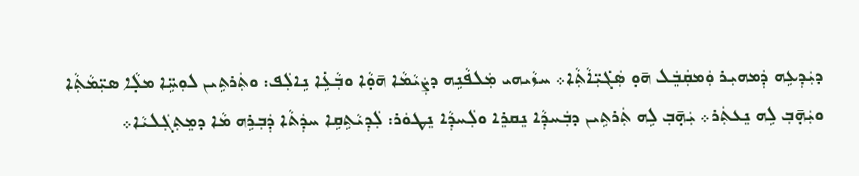ܕܝܲܕܼܥܹܗ ܕܲܡܗܝܼܪ ܘܲܡܩܲܒܸܿܠ ܗ̄ܘ̣ ܣܲܓ̇ܝܼ̈ܐܵܬܼܵܐ܀ ܚܙܵܝܗܝ ܡܲܠܦܵܢܹܗ ܕܨܲܝܵܡܵܐ ܗ̄ܘ̣ܵܐ ܘܒܼܵܥܹ̇ܐ ܢܹܐܠܲܦ: ܘܬܲܪܬܹܝܢ ܠܘܼܚܹ̈ܐ ܡܠ̣ܵܐ ܣܝܼ̈ܡܵܬܼܵܐ ܘܝܲܗ̣̄ܒܼ ܠܹܗ ܢܸܥܬܲܪ܀ ܝܲܗ̣̄ܒܼ ܠܹܗ ܬܲܪܬܹܝܢ ܕܒܲܚܕܼܵܐ ܢܸܩܪܸܐ ܘܠܲܚܕܼܵܐ ܢܸܛܘܿܪ: ܠܲܕܼܝܵܬܹܩܹܐ ܚܕܲܬܵܐ ܕܲܒܼܪܹܗ ܡܵܐ ܕܡܸܬܼܓܲܠܝܵܐ܀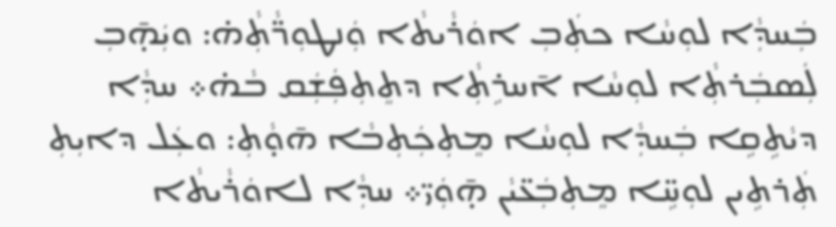ܒܲܚܕܼܵܐ ܠܘܼܚܵܐ ܟܬܲܒܼ ܐܘܿܪܵܝܬܵܐ ܘܲܢܛܘܼܖ̈ܵܬܼܵܗ̇: ܘܝܲܗ̣̄ܒܼ ܠܲܣܒܲܪܬܼܵܐ ܠܘܼܚܵܐ ܐ̄ܚܪܹܬܼܵܐ ܕܬܸܬܼܦܲܫܲܩ ܒܵܗ̇܀ ܚܕܼܵܐ ܕܝܵܬܹܩܹܐ ܒܲܚܕܼܵܐ ܠܘܼܚܵܐ ܡܸܬܼܟܲܬܼܒܵܐ ܗ̄ܘ̣ܵܬܼ: ܘܥܲܠ ܕܐܝܼܬܼ ܬܲܪܬܹܝܢ ܠܘܼܚܹ̈ܐ ܡܸܬܼܒܲܥ̈ܝܵܢ ܗ̣̄ܘܲܝ̈܀ ܚܕܼܵܐ ܠܐܘܿܪܵܝܬܵܐ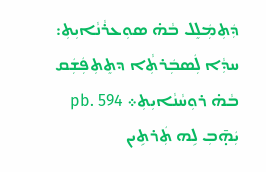ܕܲܬܼܡܲܠܸܠ ܒܵܗ̇ ܣܘܼܥܪܵܢܵܐܝܼܬܼ: ܚܕܼܵܐ ܠܲܣܒܲܪܬܼܵܐ ܕܬܸܬܼܦܲܫܲܩ ܒܵܗ̇ ܪܘܼܚܵܢܵܐܝܼܬܼ܀ pb. 594 ܝܲܗ̣̄ܒܼ ܠܹܗ ܬܲܪܬܹܝܢ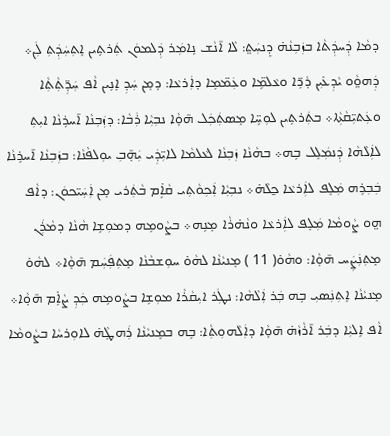ܕܡܵܐ ܕܲܚܕܲܬܵܐ ܒܙܲܒܼܢܵܗ̇ ܕܸܢܚܲܬ̤: ܠܵܐ ܐ̄ܢܵܫ ܢܹܐܡܲܪ ܕܲܠܡܘܿܢ ܬܲܪܬܹܝܢ ܐܸܬܼܚܲܕܲܬܼ ܠܲܢ܀ ܕܲܗܘ̤ܵܘ ܝܵܕܼܥ̇ܝܼܢ ܕܵܖܹ̈ܐ ܘܥܵܠܡܹ̈ܐ ܘܥܲܡ̈ܡܹܐ ܕܐܲܪܥܵܐ: ܕܡ̣ܢ ܚܲܕܼ ܐܸܢܹܝܢ ܐܵܦ ܚܲܕܼ̈ܬܼܵܬܼܵܐ ܘܥܲܬܝܼ̈ܩܵܬܼܵܐ܀ ܒܬܲܪܬܹܝܢ ܠܘܼܚܹ̈ܐ ܡܸܣܬܲܟܲܠ ܗ̄ܘ̣ܵܐ ܢܒܼܝܼܵܐ ܪܲܒܵܐ: ܕܙܲܒܼܢܵܐ ܐ̄ܚܪܹܢܵܐ ܐܝܼܬܼ ܠܐܲܠܵܗܵܐ ܕܲܢܡܲܠܸܠ ܒܹܗ܀ ܒܗܵܢܵܐ ܙܲܒܼܢܵܐ ܠܥܵܠܡܵܐ ܠܐܝܼ̈ܕܲܝ ܝܲܗ̣̄ܒܼ ܝܘܼܠܦܵܢܵܐ: ܒܙܲܒܼܢܵܐ ܐ̄ܚܪܹܢܵܐ ܒܲܒܼܪܹܗ ܡܲܠܸܦ ܠܐܲܪܥܵܐ ܟ̱ܠܵܗ̇܀ ܢܒܼܝܼܵܐ ܐܲܟܼܘܵܬܼܝ ܩܵܐܹ̇ܡ ܒܵܬܲܪܝ ܡ̣ܢ ܐܲܚܲܝ̈ܟܘܿܢ: ܕܐܵܦ ܗ̤ܘ ܨܵܘܡܵܐ ܡܲܠܸܦ ܠܐܲܪܥܵܐ ܘܢܵܗ̇ܪܵܐ ܡܸܢܹܗ܀ ܒܨܵܘܡܹܗ ܕܡܘܼܫܹܐ ܗܵܢܵܐ ܕܡܵܪܲܢ ܡܸܬܼܢܲܨܲܚ ܗ̄ܘ̣ܵܐ: ܘܗܵܘ̇( 11 ) ܡܸܢܝܵܢܵܐ ܠܗܵܘ̇ ܚܘܼܫܒܵܢܵܐ ܡܸܬܼܦܲܚܲܡ ܗ̄ܘ̣ܵܐ܀ ܠܗܵܘ̇ ܡܸܢܝܵܢܵܐ ܐܸܬܼܢܲܣܝܼ ܒܹܗ ܒܲܪ ܐܲܠܵܗܵܐ: ܢܛܲܪ ܐܝܼܩܵܪܵܐ ܡܘܼܫܹܐ ܒܨܵܘܡܹܗ ܟܲܕܼ ܨܵܐܹ̇ܡ ܗ̄ܘ̣ܵܐ܀ ܐܵܦ ܐܹܠܝܼܵܐ ܕܒܲܪ ܐ̄ܪܵܙܵܗ̇ ܗ̄ܘ̣ܵܐ ܕܐܲܠܵܗܘܼܬܼܵܐ: ܒܹܗ ܒܡܸܢܝܵܢܵܐ ܪܲܗܛ̣ܵܗ̇ ܠܐܘܼܪܚܵܐ ܒܨܵܘܡܵܐ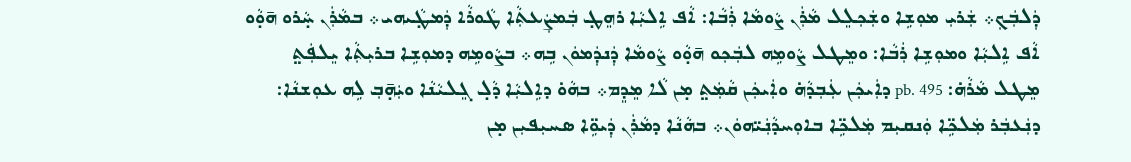ܕܲܠܒܲܟܼ܀ ܫܲܪܝܼ ܡܘܼܫܹܐ ܘܫܲܟܼܠܸܠ ܡܵܪܲܢ ܨܵܘܡܵܐ ܪܲܒܵܐ: ܐܵܦ ܐܹܠܝܼܵܐ ܪܗܸܛ̣ ܒܲܡܨܲܥܬܼܵܐ ܛܵܘܪܵܐ ܕܲܡܛ̣ܵܝܗܝ܀ ܒܡܵܪܲܢ ܚ̣ܵܪܘ ܗ̄ܘ̣ܵܘ ܐܵܦ ܐܹܠܝܼܵܐ ܘܡܘܼܫܹܐ ܪܲܒܵܐ: ܘܡܸܛܠ ܨܵܘܡܹܗ ܠܒܲܟܼܘ ܗ̄ܘ̣ܵܘ ܨܵܘܡܵܐ ܕܲܢܕܲܡܘܿܢ ܒܹܗ܀ ܒܨܵܘܡܹܗ ܕܡܘܼܫܹܐ ܒܪܝܼܬܼܵܐ ܝܸܠܦܲܬ̤ ܡܸܛܠ ܡܵܪܵܗ̇: pb. 495 ܕܐܲܝܟܲܢ ܥܲܒܼܕܵܗ̇ ܘܐܲܝܟܲܢ ܩܵܡܲܬ̤ ܡ̣ܢ ܠܵܐ ܡܸܕܸܡ܀ ܒܗܵܘ̇ ܕܐܹܠܝܼܵܐ ܕܵܠ̣ ܓܸܠܝܵܢܵܐ ܘܝܲܗ̣̄ܒܼ ܠܹܗ ܥܘܼܫܢܵܐ: ܕܢܲܥܒܲܪ ܡܲܠܟܹ̈ܐ ܘܲܢܩܝܼܡ ܡܲܠܟܹ̈ܐ ܒܐܘܼܚܕܵܢܲܝ̈ܗܘܿܢ܀ ܒܗܵܢܵܐ ܕܡܵܪܲܢ ܕܲܝܘܹ̈ܐ ܣܚܝܼܦܝܼܢ ܡ̣ܢ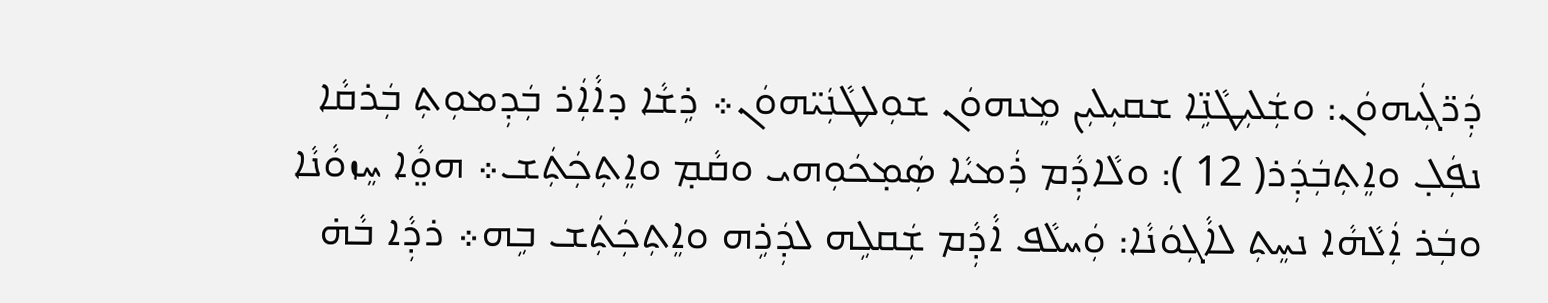ܕܲܖ̈ܓܲܝܗܘܿܢ: ܘܫܲܠܝܼܛܵܢܹ̈ܐ ܫܩܝܼܠܝܼܢ ܡܸܢܗܘܿܢ ܫܘܼܠܛܵܢܲܝ̈ܗܘܿܢ܀ ܪܹܫܵܐ ܕܐܵܐܲܪ ܒܲܕܼܡܘܼܬܼ ܒܲܪܩܵܐ ܢܦܲܠ̣ ܘܐܸܬܼܒܲܕܲܪ( 12 ): ܘܠܵܐܕܼܵܡ ܪܲܡܝܵܐ ܣܲܡ̣ܟܿܘܼܗܝ ܘܩܵܡ̣ ܘܐܸܬܼܟܲܬܲܫ܀ ܗܘ̤ܵܐ ܚܸܙܘܵܢܵܐ ܘܒܲܪ ܐܲܠܵܗܵܐ ܢܚܸܬܼ ܠܐܵܓܼܘܿܢܵܐ: ܘܲܚܠܵܦ ܐܵܕܼܵܡ ܫܲܩܠܹܗ ܠܕܲܪܹܗ ܘܐܸܬܼܟܲܬܲܫ ܒܹܗ܀ ܪܕܼܵܐ ܒܵܗ̇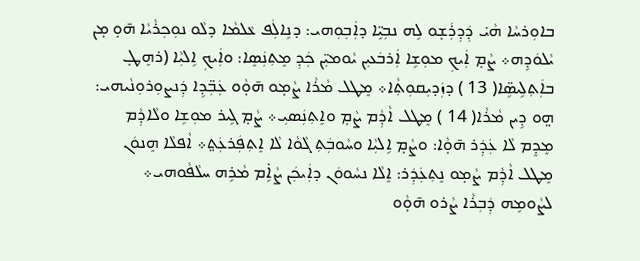ܒܐܘܼܪܚܵܐ ܗܵܝ̇ ܕܲܕܼܪܲܫ̣ܘ ܠܹܗ ܢܒܼܝܹ̈ܐ ܕܐܲܒܼܘܼܗܝ: ܕܢܹܐܠܲܦ ܥܵܠܡܵܐ ܕܠܵܘ ܢܘܼܟܼܪܵܝܵܐ ܗ̄ܘ̣ ܡ̣ܢ ܝܵܠܘܿܕܹܗ܀ ܨܵܡ̣ ܐܲܝܟܼ ܡܘܼܫܹܐ ܐܲܪܒܿܥܝܼܢ ܝܵܘܡܝܼ̈ܢ ܟܲܕܼ ܡܸܬܼܢܲܣܸܐ: ܘܐܲܝܟܼ ܐܹܠܝܼܵܐ (ܪܗܸܛ̣ ܒܐܲܬܼܠܹܝܣܹ̈ܐ( 13 ) ܕܙܲܕܝܼܩܘܼܬܼܵܐ܀ ܡܸܛܠ ܡܵܪܵܐ ܨܵܡ̣ܘ ܗ̄ܘ̣ܵܘ ܥܲܒܼ̈ܕܹܐ ܕܲܢܨܘܼܪܘܼܢܵܝܗܝ: ܗ̤ܘ ܕܹܝܢ ܡܵܪܵܐ( 14 ) ܡܸܛܠ ܐܵܕܼܵܡ ܨܵܡ̣ ܘܐܸܬܼܢܲܣܝܼ܀ ܨܵܡ̣ ܓܹܝܪ ܡܘܼܫܹܐ ܘܠܵܐܕܼܵܡ ܡܸܕܸܡ ܠܵܐ ܥܲܕܲܪ ܗ̄ܘ̣ܵܐ: ܘܨܵܡ̣ ܐܹܠܝܼܵܐ ܘܚܵܘܒܲܬܼ ܓܵܘܵܐ ܠܵܐ ܐܸܬܼܦܲܪܥܲܬ̤܀ ܐܵܦܠܵܐ ܗܸܢܘܿܢ ܡܸܛܠ ܐܵܕܼܵܡ ܨܵܡ̣ܘ ܢܸܬܼܥܲܕܲܪ: ܐܸܠܵܐ ܢܚܵܘܘܿܢ ܕܐܲܝܟܲܢ ܨܵܐܹ̇ܡ ܡܵܪܹܗ ܚܠܵܦܵܘܗܝ܀ ܠܨܵܘܡܹܗ ܕܲܒܼܪܵܐ ܨܵܪܘ ܗ̄ܘ̣ܵܘ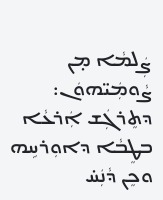ܨܲܠܡܵܐ ܡ̣ܢ ܨܵܘܡܲܝ̈ܗܘܿܢ: ܕܬܸܪܓܲܫ ܐܲܪܥܵܐ ܒܛܸܒܵܐ ܕܐܘܼܪܚܹܗ ܘܟܸܢ ܕܵܢܲܚ̇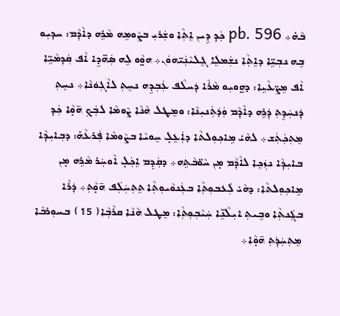ܒܵܗ̇܀ pb. 596 ܟܲܕܼ ܕܹܝܢ ܐܸܬܼܵܐ ܘܫܲܪܝܼ ܒܨܵܘܡܹܗ ܡܵܪܹܗ ܕܐܵܕܼܵܡ: ܚܕܼܝܼܘ ܒܹܗ ܢܒܼܝܹ̈ܐ ܕܐܸܬܼܵܐ ܢܫܲܡܠܸܐ ܓܸܠܝܵܢܲܝ̈ܗܘܿܢ܀ ܗܘ̤ܵܘ ܠܹܗ ܣܲܗ̈ܕܹܐ ܐܵܦ ܩܲܕܼܡܵܝܹ̈ܐ ܐܵܦ ܡܸܨ̈ܥܵܝܹܐ: ܕܗ̤ܘܝܼܘ ܡܵܪܵܐ ܕܲܚܠܵܦ ܥܲܒܼܕܹܗ ܢܚܸܬܼ ܠܐܵܓܼܘܿܢܵܐ܀ ܢܚܸܬܼ ܕܲܢܚܲܕܸܬܼ ܕܲܪܹܗ ܕܐܵܕܼܵܡ ܘܲܕܿܬܲܢܝܼܢܵܐ: ܘܡܸܛܠ ܗܵܢܵܐ ܨܵܘܡܵܐ ܠܒܲܟܼ ܗ̄ܘ̣ܵܐ ܟܲܕܼ ܡܸܬܼܟܲܬܲܫ܀ ܠܗܵܝ̇ ܡܹܐܟܼܘܼܠܬܵܐ ܕܐܲܥܸܠ̣ ܚܸܘܝܵܐ ܒܨܵܘܡܵܐ ܦܲܪܥܵܗ̇: ܕܒܼܐܝܼܕܼܵܐ ܒܐܝܼܕܼܵܐ ܢܙܲܟܸܐ ܠܐܵܕܼܵܡ ܡ̣ܢ ܚܵܘ̈ܒܵܬܹܗ܀ ܕܩܲܕܸܡ ܐܸܟܲܠ̣ ܐܵܘܚܲܪ ܡܵܪܹܗ ܡ̣ܢ ܡܹܐܟܼܘܼܠܬܵܐ: ܕܗܵܝ̇ ܠܲܥܒܘܼܬܼܵܐ ܒܥܲܢܘܵܝܘܼܬܼܵܐ ܬܸܬܼܚܲܠܲܦ ܗ̄ܘ̣ܵܬܼ܀ ܕܲܪܵܐ ܒܓܲܢܬܼܵܐ ܘܒܹܝܬܼ ܐܝܼܠܵܢܹ̈ܐ ܚܲܝܵܒܼܘܼܬܼܵܐ: ܡܸܛܠ ܗܵܢܵܐ ܩܪܵܒܼܵܐ( 15 ) ܒܚܘܼܪܒܵܐ ܡܸܬܼܚܲܕܲܬܼ ܗ̄ܘ̣ܵܐ܀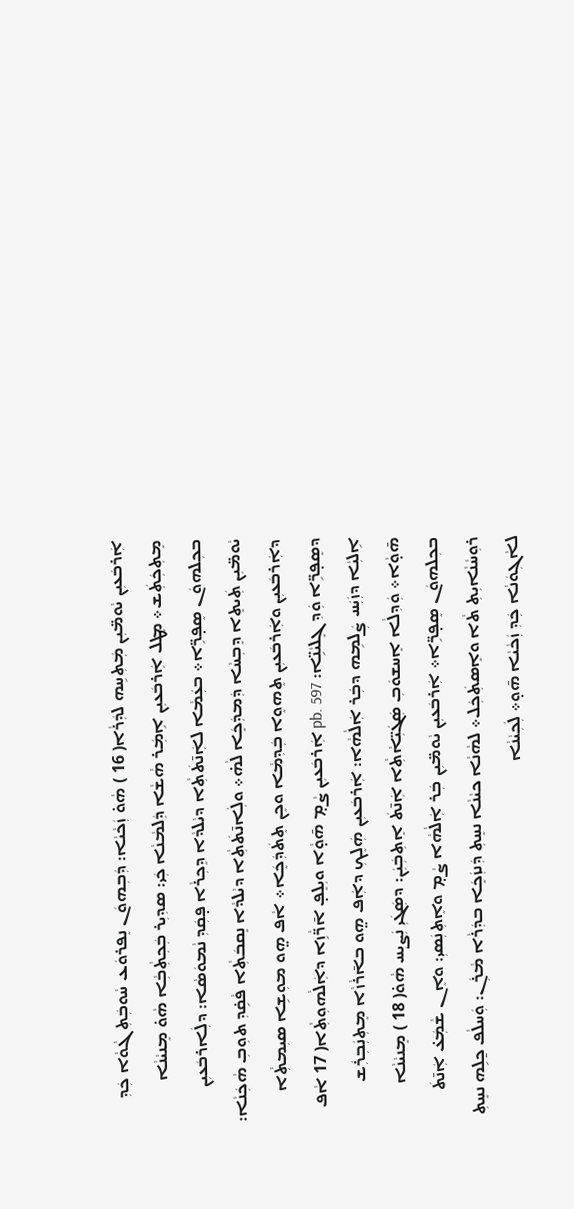ܐܲܪܒܿܥܝܼܢ ܝܵܘܡ̈ܝܼܢ ܡܲܬܼܚܹܗ ܠܕܲܪܵܐ( 16 ) ܗܵܘ̇ ܙܲܟܵܝܵܐ: ܕܲܒܼܗܘܿܢ ܢܸܦܪܘܿܥ ܚܵܘܒܲܬܼ ܓܵܘܵܐ ܟܲܕܼ ܡܸܬܼܟܲܬܲܫ܀ ܡܸܛܠ ܐܲܪܒܿܥܝܼܢ ܐܹܡܲܪ ܗܵܫܵܐ ܕܲܠܡܵܢܵܐ ܟܲܝ: ܣܕܼܝܼܪ ܒܲܟܼܬܼܵܒܼܵܐ ܗܵܘ̇ ܡܸܢܝܵܢܵܐ ܒܟܼܠܗܘܿܢ ܣܸܦ̣ܖܹ̈ܐ܀ ܒܥܲܡܵܐ ܠܐܲܢ̄ܬܿܬܼܵܐ ܕܝܵܠܕܵܐ ܕܸܟܼܪܵܐ ܦ̣ܩܲܕܼ ܢܵܡܘܿܣܵܐ: ܕܠܲܐܪܒܿܥܝܼܢ ܝܵܘܡ̈ܝܼܢ ܬܲܝܬܸܐ ܕܸܒܼܚܵܐ ܕܲܡܕܲܟܸܿܐ ܠܵܗ̇܀ ܘܠܲܐܢ̄ܬܿܬܼܵܐ ܕܝܵܠܕܵܐ ܢܸܩܒܿܬܼܵܐ ܦܵܩܹ̇ܕܼ ܬܘܼܒܼ ܗܵܟܲܢܵܐ: ܕܐܲܪܒܿܥܝܼܢ ܘܐܲܪܒܿܥܝܼܢ ܬܸܗܘܸܐ ܒܲܕܼܡܵܐ ܘܟܸܢ ܬܸܬܿܕܲܟܸܿܐ܀ ܐܵܦ ܗ̤ܘ ܡܘܼܫܹܐ ܣܝܼܡܬܼܵܐ ܕܣܸܦ̣ܖܹ̈ܐ ܘܲܕܼܓܸܠܝܵܢܹ̈ܐ: pb. 597 ܐܲܪܒܿܥܝܼܢ ܨܵܡ̣ ܗ̄ܘ̣ܵܐ ܘܝܼܠܸܦ̣ ܐ̄ܖ̈ܵܙܹܐ ܕܐܲܠܵܗܘܼܬܼܵܐ( 17 ܐܵܦ ܐܹܠܝܼܵܐ ܕܙܲܝܲܚ ܨܲܠܡܹܗ ܕܒܲܪ ܐܲܠܵܗܵܐ: ܐܲܪܒܿܥܝܼܢ ܗܲܠܸܟܼ ܕܐܲܦ ܗ̤ܘ ܒܐ̄ܪܵܙܵܐ ܡܸܬܼܢܲܒܼܪܲܫ ܗ̄ܘ̣ܵܐ܀ ܘܲܕܼܠܵܐ ܐܸܚܫܘܿܒܼ ܣܲܓܿܝܼ̈ܐܵܬܼܵܐ ܐܲܢ̄ܬܿ ܐܸܬܼܒܲܝܲܢ: ܕܣܲܓܿܝܼ ܢܲܨܝܼܚ ܗܵܘ̇( 18 ) ܡܸܢܝܵܢܵܐ ܒܟܼܠܗܘܿܢ ܣܸܦ̣ܖܹ̈ܐ܀ ܐܲܪܒܿܥܝܼܢ ܝܵܘܡ̈ܝܼܢ ܒܲܪ ܐܲܠܵܗܵܐ ܨܵܡ̣ ܘܐܸܬܼܢܲܣܝܼ: ܘܐܸܢ ܫܵܡܲܥ̇ ܐܲܢ̄ܬܿ ܪܘܼܚܵܢܵܐܝܼܬܼ ܬܵܐ ܘܐܸܣܬܲܟܲܠ܀ ܠܗܵܢܵܐ ܟܝܵܢܵܐ ܢܚܸܬܼ ܕܲܢܙܲܟܸܿܐ ܒܕܲܪܵܐ ܡܵܪܲܢ: ܘܲܚܠܵܦ ܟ̱ܠܹܗ ܢܚܸܬܼ ܠܐܵܓܼܘܿܢܵܐ ܟܲܕܼ ܙܲܟܵܝܵܐ ܗ̄ܘ̣܀ ܠܲܟܼܝܵܢܵܐ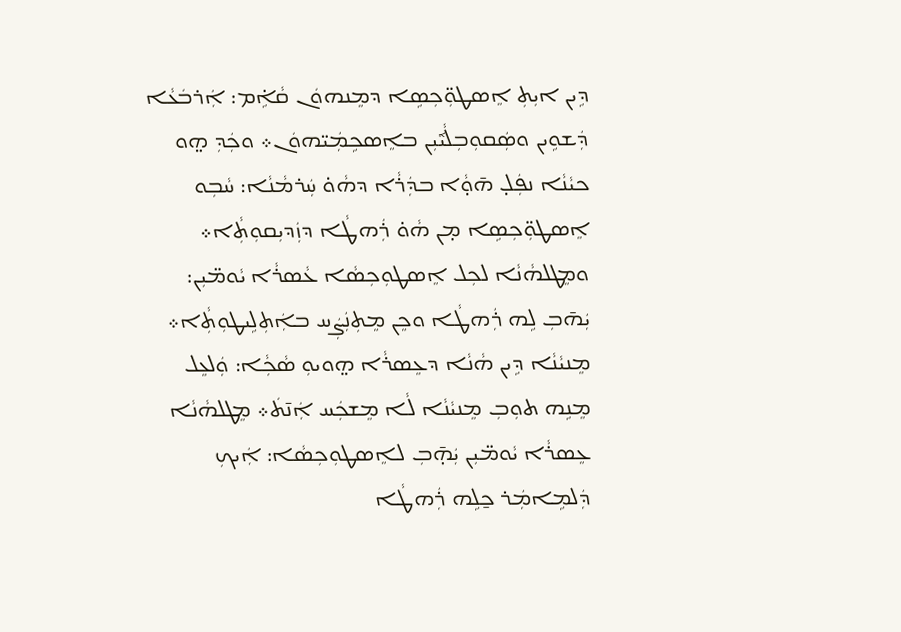ܕܹܝܢ ܐܝܼܬܼ ܐܸܣܛܘܼ̈ܟܼܣܹܐ ܕܡܸܢܗܘܿܢ ܩܵܐܹ̇ܡ: ܐܲܪܒܿܥܵܐ ܕܲܫܘܹܝܢ ܘܣܲܩܘܼܒܼܠܵܝܑܝܼܢ ܒܐܸܣܟܹܡܲܝ̈ܗܘܿܢ܀ ܘܟܲܕܼ ܗ̤ܘ ܟܝܵܢܵܐ ܢܦܲܠ̣ ܗ̄ܘ̣ܵܐ ܒܕܲܪܵܐ ܕܗܵܘ̇ ܚܲܪܡܵܢܵܐ: ܚܵܒܼܘ ܐܸܣܛܘܼ̈ܟܼܣܹܐ ܡ̣ܢ ܗܵܘ̇ ܪܲܗܛܵܐ ܕܙܲܕܝܼܩܘܼܬܼܵܐ܀ ܘܡܸܛܠܗܵܢܵܐ ܠܟܼܠ ܐܸܣܛܘܼܟܼܣܵܐ ܥܵܣܪܵܐ ܝܵܘܡ̈ܝܼܢ: ܝܲܗ̄ܒܼ ܠܹܗ ܪܲܗܛܵܐ ܘܟܸܢ ܡܸܬܼܢܲܨܲܚ ܒܐܲܬܼܠܹܝܛܘܼܬܼܵܐ܀ ܡܸܢܝܵܢܵܐ ܕܹܝܢ ܗܵܢܵܐ ܕܥܸܣܪܵܐ ܗ̤ܘܝܘܼ ܣܵܟܼܵܐ: ܘܲܠܥܸܠ ܡܸܢܹܗ ܬܘܼܒܼ ܡܸܢܝܵܢܵܐ ܠܵܐ ܡܸܫܟܲܚ ܐܲܢ̄ܬܿ܀ ܡܸܛܠܗܵܢܵܐ ܥܸܣܪܵܐ ܝܵܘܡ̈ܝܼܢ ܝܲܗ̣̄ܒܼ ܠܐܸܣܛܘܼܟܼܣܵܐ: ܐܲܝܟܼ ܕܲܠܡܹܐܡܲܪ ܟ̱ܠܹܗ ܪܲܗܛܵܐ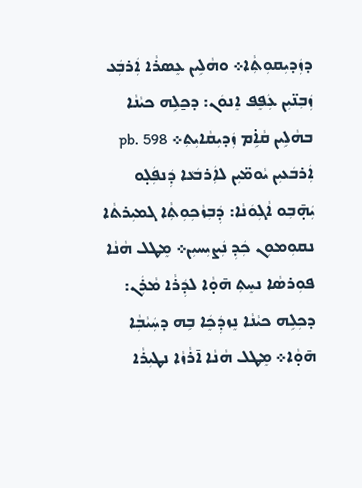ܕܙܲܕܝܼܩܘܼܬܼܵܐ܀ ܘܗܵܠܹܝܢ ܥܸܣܪܵܐ ܐܲܪܒܲܥ ܙܲܒܼܢ̈ܝܼܢ ܥܲܦܸܦ ܐܸܢܘܿܢ: ܕܟ̱ܠܹܗ ܟܝܵܢܵܐ ܒܗܵܠܹܝܢ ܩܵܐܹ̇ܡ ܙܲܕܝܼܩܵܐܝܼܬܼ܀ pb. 598 ܐܲܪܒܿܥܝܼܢ ܝܵܘܡ̈ܝܼܢ ܠܐܲܪܒܿܥܵܐ ܕܲܢܦܲܠ̣ܘ ܝܲܗ̣̄ܒܼܘ ܐܵܓܼܘܿܢܵܐ: ܕܲܒܼܙܵܟܼܘܼܬܼܵܐ ܓܡܝܼܪܬܵܐ ܢܩܘܼܡܘܼܢ ܟܲܕܼ ܢܲܨܝܼܚܝܼܢ܀ ܡܸܛܠ ܗܵܢܵܐ ܦܘܼܪܣܵܐ ܢܚܸܬܼ ܗ̄ܘ̣ܵܐ ܠܕܲܪܵܐ ܡܵܪܲܢ: ܕܟܼܠܹܗ ܟܝܵܢܵܐ ܢܸܙܕܲܟܸܿܐ ܒܹܗ ܕܚܲܝܵܒܼܵܐ ܗ̄ܘ̣ܵܐ܀ ܡܸܛܠ ܗܵܢܵܐ ܐ̄ܪܵܙܵܐ ܢܛܝܼܪܵܐ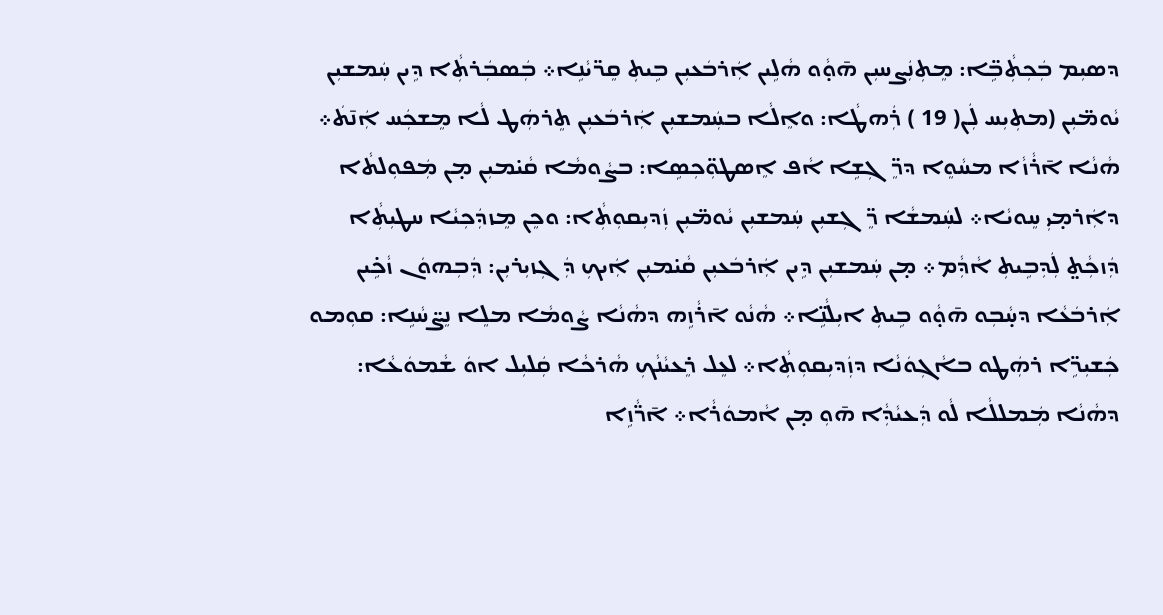ܕܣܝܼܡ ܒܲܟܼܬܼܵܒܹ̈ܐ: ܡܸܬܼܢܲܨܚܝܼܢ ܗ̄ܘ̣ܵܘ ܗܵܠܹܝܢ ܐܲܪܒܿܥܝܼܢ ܒܹܝܬܼ ܩܸܖ̈ܝܵܢܹܐ܀ ܒܲܣܒܲܪܬܼܵܐ ܕܹܝܢ ܚܲܡܫܝܼܢ ܝܵܘܡ̈ܝܼܢ (ܡܬܼܝܼܚ ܠܲܢ( 19 ) ܪܲܗܛܵܐ: ܘܐܸܠܵܐ ܒܚܲܡܫܝܼܢ ܐܲܪܒܿܥܝܼܢ ܬܸܪܗܲܛ ܠܵܐ ܡܸܫܟܲܚ ܐܲܢ̄ܬܿ܀ ܗܵܢܵܐ ܐ̄ܪܵܙܵܐ ܡܚܵܘܸܐ ܕܖܸ̈ܓܼܫܹܐ ܐܵܦ ܐܸܣܛܘܼ̈ܟܼܣܹܐ: ܒܨܵܘܡܵܐ ܩܵܝ̇ܡܝܼܢ ܡ̣ܢ ܡܲܦܘܼܠܬܵܐ ܕܐܲܪܡ̣ܝܼ ܚܸܘܝܵܐ܀ ܠܚܲܡܫܵܐ ܖܸ̈ܓܼܫܝܼܢ ܚܲܡܫܝܼܢ ܝܵܘܡ̈ܝܼܢ ܙܲܕܝܼܩܘܼܬܼܵܐ: ܘܟܸܢ ܡܸܙܕܲܟܼܝܵܐ ܚܛܝܼܬܼܵܐ ܕܲܙܟܼܵܬ̤ ܠܲܕܼܒܹܝܬܼ ܐܵܕܼܵܡ܀ ܡ̣ܢ ܚܲܡܫܝܼܢ ܕܹܝܢ ܐܲܪܒܿܥܝܼܢ ܩܵܝ̇ܡܝܼܢ ܐܲܝܟܼ ܕܲܓܼܙܝܼܪܝܼܢ: ܕܲܒܼܗܘܿܢ ܙܵܟܹ̇ܝܢ ܐܲܪܒܿܥܵܐ ܕܚ̣ܵܒܼܘ ܗ̄ܘ̣ܵܘ ܒܹܝܬܼ ܐܝܼܠܵܢܹ̈ܐ܀ ܗܵܢܵܘ ܐ̄ܪܵܙܹܗ ܕܗܵܢܵܐ ܨܵܘܡܵܐ ܡܠܸܐ ܢܸܨ̈ܚܵܢܹܐ: ܩܘܼܡܘ ܟܲܫܝܼܖܹ̈ܐ ܪܗܲܛܘ ܒܐܵܓܼܘܿܢܵܐ ܕܙܲܕܝܼܩܘܼܬܼܵܐ܀ ܠܥܸܠ ܪܸܥܝܵܢܵܟܼ ܗܵܪܟܵܐ ܩܲܠܝܼܠ ܐܘܿ ܫܵܡܘܿܥܵܐ: ܕܗܵܢܵܐ ܡܲܡܠܠܵܐ ܠܵܘ ܕܲܥܝܵܕܼܵܐ ܗ̄ܘܼ ܡ̣ܢ ܐܵܡܘܿܪܵܐ܀ ܐ̄ܖ̈ܵܙܹܐ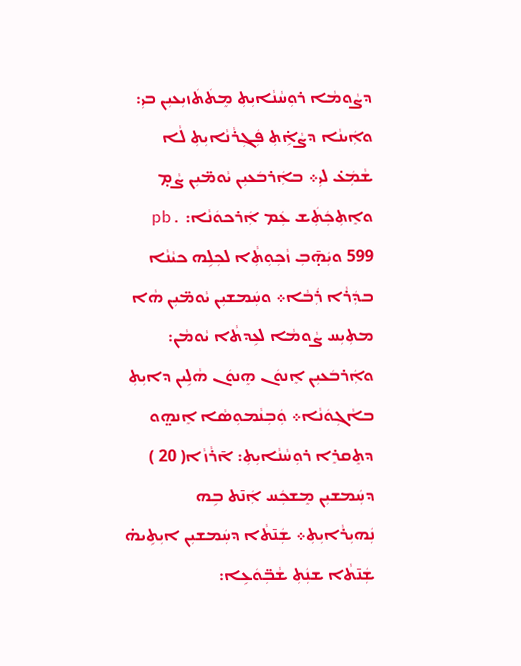ܕܨܵܘܡܵܐ ܪܘܼܚܵܢܵܐܝܼܬܼ ܡܸܬܿܬܿܙܝܼܥܝܼܢ ܒܝܼ: ܘܐܲܝܢܵܐ ܕܨܵܐܹ̇ܬܼ ܦܲܓܼܪܵܢܵܐܝܼܬܼ ܠܵܐ ܫܵܡܲܥ̇ ܠܝܼ܀ ܒܐܲܪܒܿܥܝܼܢ ܝܵܘܡ̈ܝܼܢ ܨܵܡ̣ ܘܐܸܬܼܟܲܬܲܫ ܥܲܡ ܐܲܪܟܘܿܢܵܐ: pb. 599 ܘܝܲܗ̣̄ܒܼ ܙܵܟܼܘܼܬܼܵܐ ܠܟܼܠܹܗ ܟܝܵܢܵܐ ܒܕܲܪܵܐ ܪܲܒܵܐ܀ ܘܚܲܡܫܝܼܢ ܝܵܘܡ̈ܝܼܢ ܗܵܐ ܡܬܼܝܼܚ ܨܵܘܡܵܐ ܠܥܹܕܬܵܐ ܝܵܘܡܵܢ: ܘܐܲܪܒܿܥܝܼܢ ܐܸܢܘܿܢ ܗܸܢܘܿܢ ܗܵܠܹܝܢ ܕܐܝܼܬܼ ܒܐܵܓܼܘܿܢܵܐ܀ ܘܲܒܼܢܵܡܘܼܣܵܐ ܐܸܢܗ̤ܘ ܕܬܸܩܪܸܐ ܪܘܼܚܵܢܵܐܝܼܬܼ: ܐ̄ܪܵܙܵܐ( 20 ) ܕܚܲܡܫܝܼܢ ܡܸܫܟܲܚ ܐܲܢ̄ܬ ܒܹܗ ܢܲܗܝܼܪܵܐܝܼܬܼ܀ ܫܲܢ̄ܬܵܐ ܕܚܲܡܫܝܼܢ ܐܝܼܬܹܝܗ̇ ܫܲܢ̄ܬܵܐ ܫܢܲܬܼ ܫܵܒܼ̈ܘܿܥܹܐ: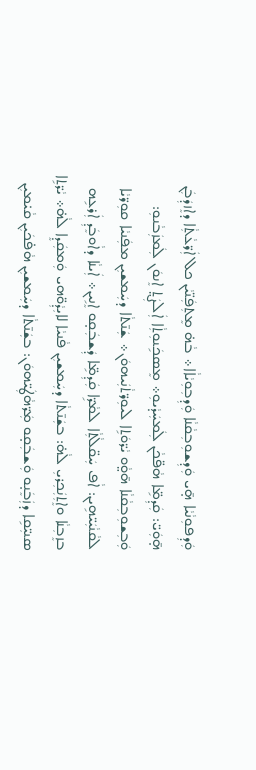ܘܲܕܼܦܘܼܢܵܝܵܐ ܗ̣̄ܝ ܘܲܕܼܫܘܼܒܼܩܵܢܵܐ ܘܲܕܼܒܼܘܼܝܵܐܵܐ܀ ܒܵܗ̇ ܡܸܬܼܦܲܢ̈ܝܵܢ ܟܠ ܐܲܖ̈ܥܵܬܼܵܐ ܕܐܸܙܕܲܒܲܢ ܗ̣̄ܘܲܝ̈: ܩܲܕܼܡܹ̈ܐ ܗܵܦ̈ܟܵܢ ܠܲܡܚܲܕܵܝܘܼ܀ ܡܸܣܟܹܿܢܘܼܬܼܵܐ ܐܲܠܨܲܬ̤ ܐܸܢܘܿܢ ܠܲܡܙܲܒܵܢܘܼ: ܘܲܒܼܫܘܼܒܼܩܵܢܵܐ ܗ̄ܘ̤ܵܘ ܝܵܖ̈ܘܿܬܹܐ ܠܝܘܼܖ̈ܬܵܢܲܝܗܘܿܢ܀ ܫܲܢ̄ܬܵܐ ܕܚܲܡܫܝܼܢ ܡܦܲܢܝܵܐ ܩܘܼܖ̈ܝܵܐ ܠܩܵܢܵܝܲܝ̈ܗܹܝܢ: ܐܵܦ ܚܲܩ̈ܠܵܬܼܵܐ ܠܡܵܖܹ̈ܐ ܩܲܕܼܡܹ̈ܐ ܕܲܫܒܲܩ̣ܘ ܐܸܢܹܝܢ܀ ܐܲܝܢܵܐ ܕܐܵܘܒܸܿܕܼ ܐܲܪܥܹܗ ܒܙܸܒܼܢܵܐ ܘܐܸܬܼܢܲܟܼܪܝܼ ܠܵܗ̇: ܒܫܲܢ̄ܬܵܐ ܕܚܲܡܫܝܼܢ ܦܵܢܝܵܐ ܠܐܝܼܕܼܵܘ̈ܗܝ ܘܲܡܩܲܕܸܐ ܠܵܗ̇܀ ܝܵܖ̈ܬܹܐ ܣܢܝܼ̈ܩܹܐ ܕܙܲܒܸܿܢ̣ܘ ܘܲܫܒܲܩ̣ܘ ܡܲܖ̈ܗܵܛܲܝ̈ܗܘܿܢ: ܒܫܲܢ̄ܬܵܐ ܕܚܲܡܫܝܼܢ ܗܵܦ̇ܟܿܝܼܢ ܩܵܝ̇ܡܝܼܢ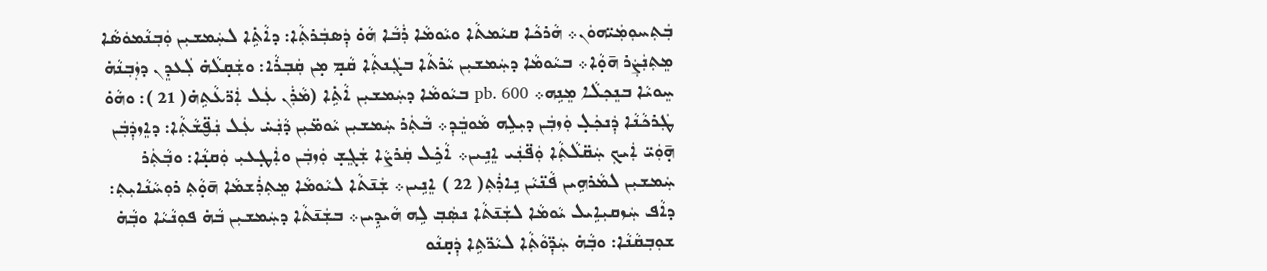ܒܲܬܼܚܘܼܡܲܝ̈ܗܘܿܢ܀ ܗܵܪܟܵܐ ܩܝܵܡܬܵܐ ܘܝܵܘܡܵܐ ܪܲܒܵܐ ܗܵܘ̇ ܕܲܣܒܲܪܬܼܵܐ: ܕܐܵܬܹ̇ܐ ܠܚܲܡܫܝܼܢ ܘܲܒܼܢܵܡܘܿܣܵܐ ܡܸܬܼܢܲܨܲܪ ܗ̄ܘ̣ܵܐ܀ ܒܝܵܘܡܵܐ ܕܚܲܡܫܝܼܢ ܝܵܪܬܵܐ ܒܓܲܢܬܼܵܐ ܩܵܡ̣ ܡ̣ܢ ܩܲܒܼܪܵܐ: ܘܫܲܩ̣ܠܵܗ̇ ܠܲܥܕܸܢ ܕܙܲܒܼܢܵܗ̇ ܚܸܘܝܵܐ ܒܢܸܟܼܠܵܐ ܡܸܢܹܗ܀ pb. 600 ܒܝܵܘܡܵܐ ܕܚܲܡܫܝܼܢ ܐܵܬܹ̇ܐ (ܡܵܪܲܢ ܥܲܠ ܐܲܖ̈ܥܵܬܹܗ̇( 21 ): ܘܗܵܘ̇ ܛܲܪܟܵܢܵܐ ܕܲܢܟܲܠ̣ ܘܲܙܒܲܢ ܕܝܼܠܹܗ ܡܵܘܒܸܿܕܼ܀ ܒܵܬܲܪ ܚܲܡܫܝܼܢ ܝܵܘܡ̈ܝܼܢ ܕܵܢܲܚ̇ ܥܲܠ ܢܲܦ̮̈ܫܵܬܼܵܐ: ܕܐܸܙܕܲܒܲܢ ܗ̣̄ܘܲܝ̈ ܐܲܝܟܼ ܚܲܩ̈ܠܵܬܼܵܐ ܘܲܦ̈ܢܲܝ ܐܸܢܹܝܢ܀ ܐܵܟܹ̇ܠ ܩܲܪܨܵܐ ܫܲܓܸܫ̣ ܘܲܙܒܲܢ ܘܐܲܛ̣ܥܝܼ ܘܲܩܢ̣ܵܐ: ܘܒܼܵܬܲܪ ܚܲܡܫܝܼܢ ܠܡܵܪܗܹܝܢ ܦܵܢ̈ܝܵܢ ܢܹܐܪܲܬܼ( 22 ) ܐܸܢܹܝܢ܀ ܫܲܢ̄ܬܵܐ ܠܝܵܘܡܵܐ ܡܸܬܼܪܲܫܡܵܐ ܗ̄ܘ̣ܵܬܼ ܪܘܼܚܵܢܵܐܝܼܬܼ: ܕܐܵܦ ܚܲܙܩܝܼܐܹܝܠ ܝܵܘܡܵܐ ܠܫܲܢ̄ܬܵܐ ܢܣܲܒܼ ܠܹܗ ܗܵܝܕܹܝܢ܀ ܒܫܲܢ̄ܬܵܐ ܕܚܲܡܫܝܼܢ ܒܵܗ̇ ܦܘܼܢܵܝܵܐ ܘܒܼܵܗ̇ ܫܘܼܒܼܩܵܢܵܐ: ܘܒܼܵܗ̇ ܚܲܕܼ̈ܘܵܬܼܵܐ ܠܝܵܖ̈ܬܹܐ ܕܲܩ̣ܢܵܘ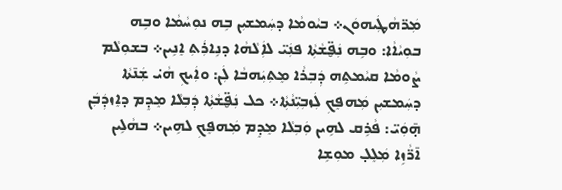ܡܲܖ̈ܗܵܛܲܝܗܘܿܢ܀ ܒܝܵܘܡܵܐ ܕܚܲܡܫܝܼܢ ܒܹܗ ܢܘܼܚܵܡܵܐ ܘܒܹܗ ܒܘܼܝܵܐܵܐ: ܘܒܹܗ ܢܲܦ̮̈ܫܵܬܼܵܐ ܦܢܲܝ̈ ܠܐܲܠܵܗܵܐ ܕܢܹܐܪܲܬܼ ܐܸܢܹܝܢ܀ ܒܫܘܼܠܵܡ ܨܵܘܡܵܐ ܩܝܵܡܬܹܗ ܕܲܒܼܪܵܐ ܡܸܬܼܝܲܗܒܵܐ ܠܲܢ: ܘܐܲܝܟܼ ܗܵܝ̇ ܫܲܢ̄ܬܵܐ ܕܚܲܡܫܝܼܢ ܡܲܗܦܸܟܼ ܠܲܙܒܼܝܼ̈ܢܵܬܼܵܐ܀ ܟܠ ܢܲܦ̮̈ܫܵܬܼܵܐ ܕܲܒܼܠܵܐ ܡܸܕܸܡ ܕܐܸܙܕܲܒܲܢ ܗ̣̄ܘܲܝ̈: ܦܵܪܹܩ ܠܗܹܝܢ ܘܲܒܼܠܵܐ ܡܸܕܸܡ ܡܲܗܦܸܟܼ ܠܗܹܝܢ܀ ܒܗܵܠܹܝܢ ܐ̄ܖ̈ܵܙܹܐ ܡܲܠܸܠ̣ ܡܘܼܫܹܐ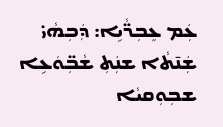ܥܲܡ ܥܸܒܼܖ̈ܵܝܹܐ: ܕܲܒܼܗܵܝ̇ ܫܲܢ̄ܬܵܐ ܫܢܲܬܼ ܫܵܒܼ̈ܘܿܥܹܐ ܫܒܼܘܼܩܝܵܐ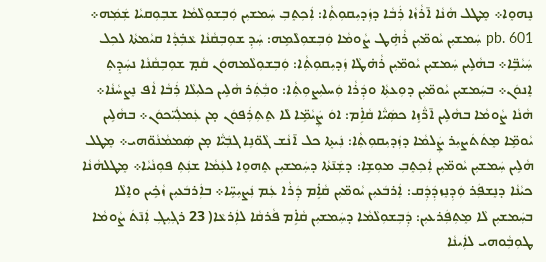ܢܸܗܘܸܐ܀ ܡܸܛܠ ܗܵܢܵܐ ܐ̄ܪܵܙܵܐ ܪܲܒܵܐ ܕܙܲܕܝܼܩܘܼܬܼܵܐ: ܐܲܟܼܬܸܒܼ ܚܲܡܫܝܼܢ ܘܲܒܼܫܘܼܠܵܡܵܐ ܫܒܼܘܼܩܝܵܐ ܫܲܡܲܗ܀ pb. 601 ܚܲܡܫܝܼܢ ܝܵܘܡ̈ܝܼܢ ܪܵܗܹ̇ܛ ܨܵܘܡܵܐ ܘܲܒܼܫܘܼܠܵܡܹܗ: ܚܲܕܼ ܫܘܼܒܼܩܵܢܵܐ ܥܵܒܼ̇ܕܵܐ ܩܝܵܡܬܵܐ ܠܟܼܠ ܚܲܝܵܒܹ̈ܐ܀ ܒܗܵܠܹܝܢ ܚܲܡܫܝܼܢ ܝܵܘܡ̈ܝܼܢ ܪܵܗ̇ܛܵܐ ܙܲܕܝܼܩܘܼܬܼܵܐ: ܘܲܒܼܫܘܼܠܵܡܗܘܿܢ ܩܵܡ̣ ܫܘܼܒܼܩܵܢܵܐ ܢܚܲܕܸܬܼ ܐܸܢܘܿܢ܀ ܒܚܲܡܫܝܼܢ ܝܵܘܡ̈ܝܼܢ ܕܘܼܥܬܼܵܐ ܘܕܲܪܵܐ ܘܲܚܠܝܼܨܘܼܬܼܵܐ: ܘܒܼܵܬܲܪ ܗܵܠܹܝܢ ܟܠܝܼܠܵܐ ܪܲܒܵܐ ܐܵܦ ܢܸܨܚܵܢܵܐ܀ ܗܵܢܵܐ ܨܵܘܡܵܐ ܒܗܵܠܹܝܢ ܐ̄ܖ̈ܵܙܹܐ ܟܣܲܝ̈ܵܐ ܩܵܐܹ̇ܡ: ܐܘܿ ܨܲܝܵܡܹ̈ܐ ܠܵܐ ܬܸܬܼܪܲܦܘܿܢ ܡ̣ܢ ܥܲܡܠܲܝ̈ܟܘܿܢ܀ ܒܗܵܠܹܝܢ ܝܵܘܡܹ̈ܐ ܡܸܬܿܬܿܨܝܼܪ ܨܲܠܡܵܐ ܕܙܲܕܝܼܩܘܼܬܼܵܐ: ܢܲܝܬܸܐ ܟܠ ܐ̄ܢܵܫ ܓܵܘ̈ܢܹܐ ܓܒܲܝ̈ܵܐ ܡ̣ܢ ܣܲܡܡܵܢܵܘ̈ܗܝ܀ ܡܸܛܠ ܗܵܠܹܝܢ ܚܲܡܫܝܼܢ ܝܵܘܡ̈ܝܼܢ ܐܲܟܼܬܸܒܼ ܡܘܼܫܹܐ: ܕܫܲܢ̄ܬܵܐ ܕܚܲܡܫܝܼܢ ܬܸܗܘܸܐ ܠܥܲܡܵܐ ܫܢܲܬܼ ܦܘܼܢܵܝܵܐ܀ ܡܸܛܠܗܵܢܵܐ ܟܝܵܢܵܐ ܕܢܸܫܦܲܪ ܘܲܕܼܢܸܙܕܲܕܲܩ: ܐܲܪܒܿܥܝܼܢ ܝܵܘܡ̈ܝܼܢ ܩܵܐܹ̇ܡ ܕܲܪܵܐ ܥܲܡ ܢܲܨܝܼܚܹ̈ܐ܀ ܒܐܲܪܒܿܥܝܼܢ ܙܵܟܹ̇ܝܢ ܘܐܸܠܵܐ ܒܚܲܡܫܝܼܢ ܠܵܐ ܡܸܬܼܦܲܪܥܝܼܢ: ܕܲܒܼܫܘܼܠܵܡܵܐ ܕܚܲܡܫܝܼܢ ܩܵܐܹ̇ܡ ܦܵܪܩܵܐ ܠܐܲܪܥܵܐ( 23 ܪܓܼܝܼܓܼ ܐܲܢ̄ܬܿ ܨܵܘܡܵܐ ܛܘܼܒܼܵܘܗܝ ܠܐܲܝܢܵܐ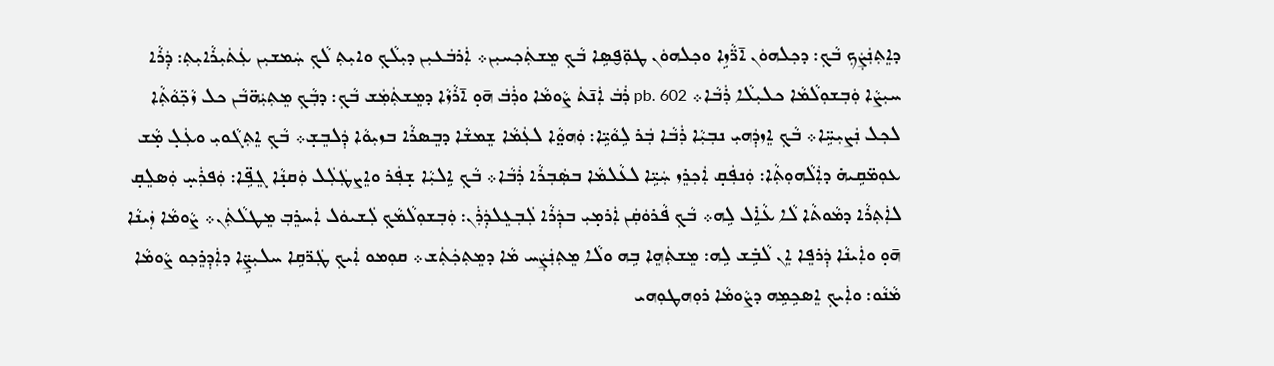ܕܐܸܬܼܢܲܨܲܟܼ ܒܵܟܼ: ܕܟܼܠܗܘܿܢ ܐ̄ܖ̈ܵܙܹܐ ܘܟܼܠܗܘܿܢ ܛܘܼ̈ܦ̮ܣܹܐ ܒܵܟܼ ܡܸܫܬܲܟܼܚܝܼܢ܀ ܐܲܪܒܿܥܝܼܢ ܕܝܼܠܵܟܼ ܘܐܝܼܬܼ ܠܵܟܼ ܚܲܡܫܝܼܢ ܥܲܬܿܝܼܪܵܐܝܼܬܼ: ܕܲܪܵܐ ܚܝܼܨܵܐ ܘܲܒܼܫܘܼܠܵܡܵܐ ܟܠܝܼܠܵܐ ܪܲܒܵܐ܀ pb. 602 ܪܲܒܿ ܐܲܢ̄ܬܿ ܨܵܘܡܵܐ ܘܪܲܒܿ ܗ̄ܘ̣ ܐ̄ܪܵܙܵܐ ܕܡܸܫܬܲܡܲܫ ܒܵܟܼ: ܕܒܼܵܟܼ ܡܸܬܼܝܲܗ̈ܒܵܢ ܟܠ ܙܵܟܼ̈ܘܵܬܼܵܐ ܠܟܼܠ ܢܲܨܝܼܚܹ̈ܐ܀ ܒܵܟܼ ܐܸܙܕܲܗܝܼ ܢܒܼܝܼܵܐ ܪܲܒܵܐ ܒܲܪ ܠܹܘܵܝܹ̈ܐ: ܘܲܗܘ̤ܵܐ ܠܥܲܡܵܐ ܫܸܡܫܵܐ ܕܒܸܣܪܵܐ ܒܙܝܼܘܵܐ ܕܲܠܒܸܫ̣܀ ܒܵܟܼ ܐܸܬܼܓܵܘܝܼ ܘܥܲܠ̣ ܡ̣ܵܫ ܥܘܼܡ̈ܩܹܝܗ̇ ܕܐܲܠܵܗܘܼܬܼܵܐ: ܘܲܢܦܲܩ̣ ܐܲܟܼܪܸܙ ܚܲܝܹ̈ܐ ܠܥܵܠܡܵܐ ܒܣܲܒܼܪܵܐ ܪܲܒܵܐ܀ ܒܵܟܼ ܐܹܠܝܼܵܐ ܫ̣ܦܲܪ ܘܐܸܨܛܲܠܲܠ ܘܲܩܢ̣ܵܐ ܓܸܦܹ̈ܐ: ܘܲܦܪܲܚ̣ ܘܲܣܠܸܩ̣ ܠܐܲܬܼܪܵܐ ܕܡܵܘܬܵܐ ܠܵܐ ܥܵܐܹ̇ܠ ܠܹܗ܀ ܒܵܟܼ ܦܵܪܘܿܩܲܢ ܐܲܪܡ̣ܝܼ ܒܕܲܪܵܐ ܠܲܒܼܥܸܠܕܲܪܲܢ: ܘܲܒܼܫܘܼܠܵܡܵܟܼ ܠܲܫܝܘܿܠ ܐܲܚܪܸܒܼ ܡܸܛܠܵܬܲܢ܀ ܨܵܘܡܵܐ ܙܲܝܢܵܐ ܗ̄ܘ̣ ܘܐܲܝܢܵܐ ܕܲܪܦܸܐ ܐܸܢ ܠܵܒܹ̇ܫ ܠܹܗ: ܡܸܫܬܲܗܸܐ ܒܹܗ ܘܠܵܐ ܡܸܬܼܢܲܨܲܚ ܡܵܐ ܕܡܸܬܼܟܲܬܲܫ܀ ܩܘܼܡܘ ܐܲܝܟܼ ܛܲܖ̈ܩܹܐ ܚܠܝܼܨܹ̈ܐ ܕܐܲܕܼܪܸܟܼܘ ܨܵܘܡܵܐ ܡܵܢܵܘ: ܘܐܲܝܟܼ ܐܸܣܟܹܡܹܗ ܕܨܵܘܡܵܐ ܪܘܼܗܛܘܼܗܝ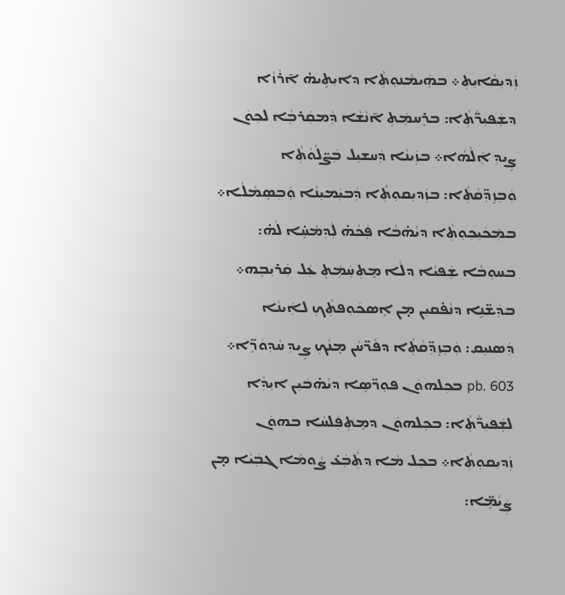ܙܲܕܝܼܩܵܐܝܼܬܼ܀ ܒܗܲܝܡܵܢܘܼܬܼܵܐ ܕܐܝܼܬܹܝܗ̇ ܐ̄ܪܵܙܵܐ ܕܫܲܦܝܼܖ̈ܵܬܼܵܐ: ܒܪܸܚܡܲܬܼ ܐ̄ܢܵܫܵܐ ܕܲܡܩܲܪܒܼܵܐ ܠܟܼܘܿܢ ܨܹܝܕܼ ܐܲܠܵܗܵܐ܀ ܒܙܲܝܢܵܐ ܕܲܚܫܝܼܠ ܒܲܨ̈ܠܵܘܵܬܼܵܐ ܘܲܒܼܙܸܕܼ̈ܩܵܬܼܵܐ: ܒܙܲܕܝܼܩܘܼܬܼܵܐ ܕܲܒܝܲܡܝܼܢܵܐ ܘܲܒܼܣܸܡܵܠܵܐ܀ ܒܡܲܟܿܝܼܟܼܘܼܬܼܵܐ ܕܝܵܗ̇ܒܵܐ ܦܲܟܵܗ̇ ܠܲܕܼܡܵܚܹ̇ܐ ܠܵܗ̇: ܒܚܘܼܒܵܐ ܫܲܦܝܵܐ ܕܠܵܐ ܡܸܬܼܚܲܡܲܬܼ ܥܲܠ ܩܲܪܝܼܒܹܗ܀ ܒܕܲܫ̈ܢܹܐ ܕܢܵܦ̇ܩܝܼܢ ܡ̣ܢ ܐܸܣܟܿܘܼܦܬܼܵܟܼ ܠܐܲܝܢܵܐ ܕܲܣܢܝܼܩ: ܘܲܒܼܙܸܕܼ̈ܩܵܬܼܵܐ ܕܦܵܖ̈ܚܵܢ ܡܸܢܵܟܼ ܨܹܝܕܼ ܚܵܕܼܘܿܖܹ̈ܐ܀ pb. 603 ܒܟܼܠܗܘܿܢ ܦܘܼܖ̈ܣܹܐ ܕܝܵܗ̇ܒܿܝܼܢ ܐܝܼܕܼܵܐ ܠܫܲܦܝܼܖ̈ܵܬܼܵܐ: ܒܟܼܠܗܘܿܢ ܕܡܸܬܼܦܲܠܚܵܐ ܒܗܘܿܢ ܙܲܕܝܼܩܘܼܬܼܵܐ܀ ܒܟܼܠ ܡܵܐ ܕܬܼܵܒܲܥ̇ ܨܵܘܡܵܐ ܓܒܲܝܵܐ ܡ̣ܢ ܨܲܝܵܡܹ̈ܐ: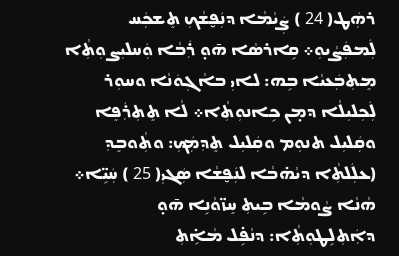ܪܗܲܛ( 24 ) ܨܲܝܵܡܵܐ ܕܢܲܦ̮ܫܵܟܼ ܬܸܫܟܲܚ ܠܲܡܦܲܨܵܝܘܼ܀ ܩܹܐܪܣܵܐ ܗ̄ܘ̣ ܪܲܒܵܐ ܘܲܚܠܝܼܨܘܼܬܼܵܐ ܡܸܬܼܒܲܥܝܵܐ ܒܹܗ: ܠܐܝܼ ܒܐܵܓܼܘܿܢܵܐ ܘܚܘܼܪ ܠܲܟܼܠܝܼܠܵܐ ܕܡ̣ܢ ܟܹܐܢܘܼܬܼܵܐ܀ ܠܵܐ ܬܸܬܼܪܲܦܸܐ ܘܩܲܠܝܼܠ ܬܢܘܼܡ ܘܩܲܠܝܼܠ ܬܸܕܼܡܲܟܼ: ܘܬܼܵܘܒܸܕܼ (ܥܠܲܠܬܼܵܐ ܕܝܵܗ̇ܒܵܐ ܠܢܲܦ̮ܫܵܐ ܣܲܓܝܼ( 25 ) ܚܲܝܹ̈ܐ܀ ܗܵܢܵܐ ܨܵܘܡܵܐ ܒܹܝܬܼ ܚܸܙ̈ܘܵܢܹܐ ܗ̄ܘ̣ ܕܐܲܬܼܠܹܛܘܼܬܼܵܐ: ܕܢܵܦܹ̇ܠ ܡܵܐܹ̇ܬܼ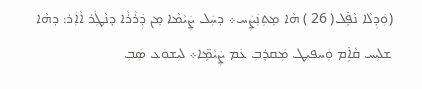(ܘܲܕܼܠܵܐ ܢܵܦܹ̇ܠ( 26 ) ܗܵܐ ܡܸܬܼܢܲܨܲܚ܀ ܕܚܲܠ ܨܲܝܵܡܵܐ ܡ̣ܢ ܕܲܪܵܪܵܐ ܕܢܵܛܲܪ ܐܵܐܲܪ: ܕܗܵܐ ܫܠܝܼܚ ܩܵܐܹ̇ܡ ܘܲܚܦܝܼܛ ܡܲܩܪܸܒܼ ܥܲܡ ܨܲܝܵܡܹ̈ܐ܀ ܠܝܼܫܘܿܥ ܣܲܒܼ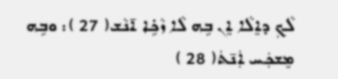ܠܵܟܼ ܕܐܸܠܵܐ ܐܸܢ ܒܹܗ ܠܵܐ ܙܵܟܹ̇ܐ ܐ̄ܢܵܫ( 27 ): ܘܒܹܗ ܡܸܫܟܲܚ ܐܲܢ̄ܬܿ( 28 )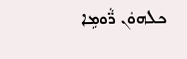ܟܠܗܘܿܢ ܖ̈ܵܘܡܹܐ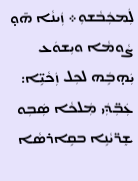ܠܲܡܟܲܒܵܫܘܼ܀ ܙܲܝܢܵܐ ܗ̄ܘ̣ ܨܵܘܡܵܐ ܘܝܼܫܘܿܥ ܝܲܗ̣ܒܹܿܗ ܠܟܼܠ ܙܲܟܵܝܹ̈ܐ: ܥܲܒܼ̈ܕܲܝ ܡܲܠܟܵܐ ܣܲܒܼܘ ܫܸܖ̈ܝܵܢܹܐ ܒܩܹܐܪܣܵܐ